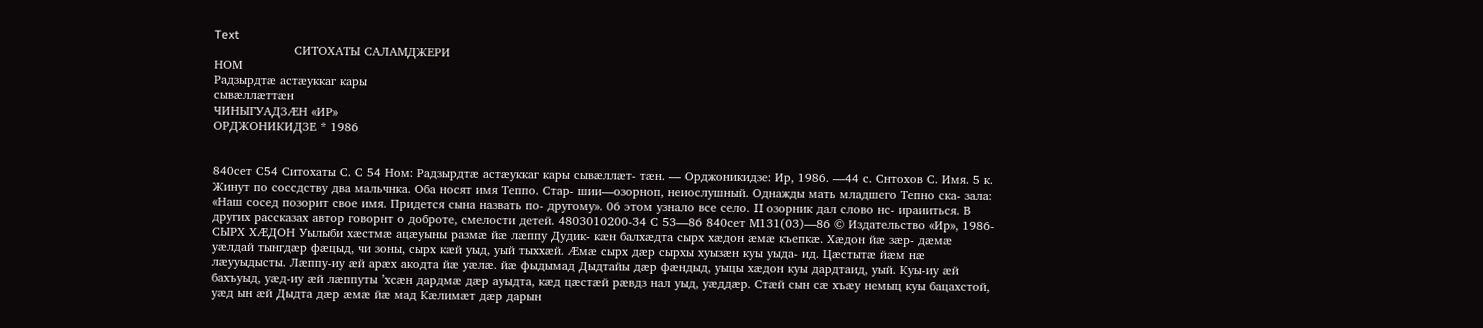Text
                    СИТОХАТЫ САЛАМДЖЕРИ
НОМ
Радзырдтæ астæуккаг кары
сывæллæттæн
ЧИНЫГУАДЗÆН «ИР»
ОРДЖОНИКИДЗЕ * 1986


840сет С54 Ситохаты С. С 54 Ном: Радзырдтæ астæуккаг кары сывæллæт- тæн. — Орджоникидзе: Ир, 1986. —44 с. Снтохов С. Имя. 5 к. Жинут по соссдству два мальчнка. Оба носят имя Теппо. Стар- шии—озорноп, неиослушный. Однажды мать младшего Тепно ска- зала: «Наш сосед позорит свое имя. Придется сына назвать по- другому». 06 этом узнало все село. II озорник дал слово нс- ираииться. В других рассказах автор говорнт о доброте, смелости детей. 4803010200-34 С 53—86 840сет М131(03)—86 © Издательство «Ир», 1986-
СЫРХ ХÆДОН Уылыби хæстмæ ацæуыны размæ йæ лæппу Дудик- кæн балхæдта сырх хæдон æмæ къепкæ. Хæдон йæ зæр- дæмæ уæлдай тынгдæр фæцыд, чи зоны, сырх кæй уыд, уый тыххæй. Æмæ сырх дæр сырхы хуызæн куы уыда- ид. Цæстытæ йæм нæ лæууыдысты. Лæппу-иу æй арæх акодта йæ уæлæ. йæ фыдымад Дыдтайы дæр фæндыд, уыцы хæдон куы дардтаид, уый. Куы-иу æй бахъуыд, уæд-иу æй лæппуты ’хсæн дардмæ дæр ауыдта, кæд цæстæй рæвдз нал уыд, уæддæр. Стæй сын сæ хъæу немыц куы бацахстой, уæд ын æй Дыдта дæр æмæ йæ мад Кæлимæт дæр дарын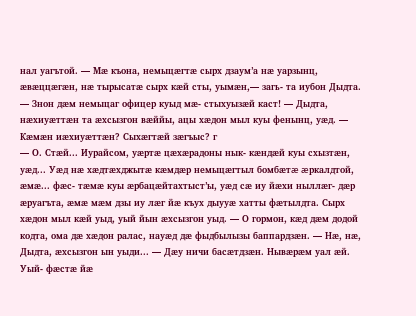нал уагътой. — Мæ къона, немыцæгтæ сырх дзаум’а нæ уарзынц, æвæццæгæн, нæ тырысатæ сырх кæй сты, уымæн,— загь- та иубон Дыдта. — Знон дæм немыцаг офицер куыд мæ- стыхуызæй каст! — Дыдта, нæхиуæттæн та æхсызгон вæййы, ацы хæдон мыл куы фенынц, уæд. — Кæмæн иæхиуæттæн? Сыхæгтæй зæгъыс? г
— О. Стæй... Иурайсом, уæртæ цæхæрадоны нык- кæндæй куы схызтæн, уæд... Уæд нæ хæдтæхджытæ кæмдæр немыцæгтыл бомбæтæ æркалдтой, æмæ... фæс- тæмæ куы æрбацæйтахтыст’ы, уæд сæ иу йæхи ныллæг- дæр æруагъта, æмæ мæм дзы иу лæг йæ къух дыууæ хатты фæтылдта. Сырх хæдон мыл кæй уыд, уый йын æхсызгон уыд. — О гормон, кæд дæм додой кодта, ома дæ хæдон ралас, науæд дæ фыдбылызы баппардзæн. — Нæ, нæ, Дыдта, æхсызгон ын уыди... — Дæу ничи басæтдзæн. Нывæрæм уал æй. Уый- фæстæ йæ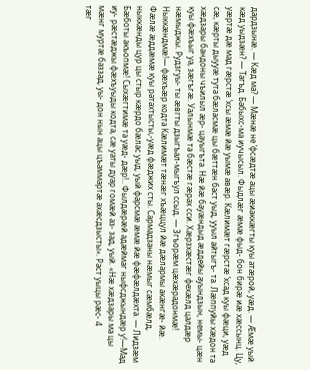дардзынæ. — Кæд ма? — Мæнæ не ’фсæдтæ ацы æиаккæгты куы атæрой, уæд. — Æмæ уый кæд уыдзæн? — Тагъд. Бабыхс-ма иучысыл. Фыдлæг æмæ фыд- бон бирæ иæ хæссынц. Цу, уæртæ дæ мад гæрстæ ’хсы æмæ йæ уымæ авæр. Кæлимæт гæрстæ ’хсад куы фæци, уæд сæ, кæрты дыууæ тута бæласмæ цы бæттæн баст уыд, ууыл айтыгъ- та. Лæппуйы хæдон та хæдзары бандоны чъилыл æр- цауыгъта. Нæ йæ бауæндыд æддейы ауындзын, немы- цæн куы фæхъыг уа, зæгъгæ. Уалынмæ та бæстæ гæрах сси. Хæрзхæстæг фехæлд цалдæр нæмыджы. Рудзгуы- ты æвгты дзыгъал-мыгъул ссыд. — Згъорæм цæхæрадонмæ! Ныккæндмæ!— фæхъæр кодта Кæлимæт тæнæг хъæццул йæ дæлармы акæнгæ- йæ. Фæлæ æддæмæ куы ратахтысты,-уæд фæджих сты. Сармадзаны нæмыг сæмбæлд, ныккæнды цур цы стыр кæрдо бæлас уыд, уый фарсмæ æмæ йæ фæфæлдæхта. — Лидзæм Бæботы акъопмæ! Сыхæгтимæ та уæд- дæр!.. Фылдæрæй адæймаг ныфсджындæр у!—Мад иу- рæстæджы фæхъуыды кодта, сæ уаты дуар гомæй аз- зад, уый. «Нæ хæдзары ма цы мæнг муртæ баззад, уы- дон нын ацы цъаммартæ ахæсдзысты». Раст уыцы рæс- 4
тæг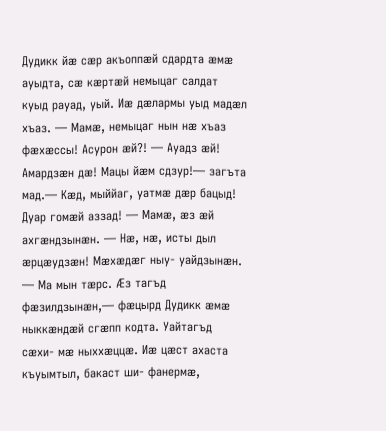Дудикк йæ сæр акъоппæй сдардта æмæ ауыдта, сæ кæртæй немыцаг салдат куыд рауад, уый. Иæ дæлармы уыд мадæл хъаз. — Мамæ, немыцаг нын нæ хъаз фæхæссы! Асурон æй?! — Ауадз æй! Амардзæн дæ! Мацы йæм сдзур!— загъта мад.— Кæд, мыййаг, уатмæ дæр бацыд! Дуар гомæй аззад! — Мамæ, æз æй ахгæндзынæн. — Нæ, нæ, исты дыл æрцæудзæн! Мæхæдæг ныу- уайдзынæн. — Ма мын тæрс. Æз тагъд фæзилдзынæн,— фæцырд Дудикк æмæ ныккæндæй сгæпп кодта. Уайтагъд сæхи- мæ ныххæццæ. Иæ цæст ахаста къуымтыл, бакаст ши- фанермæ,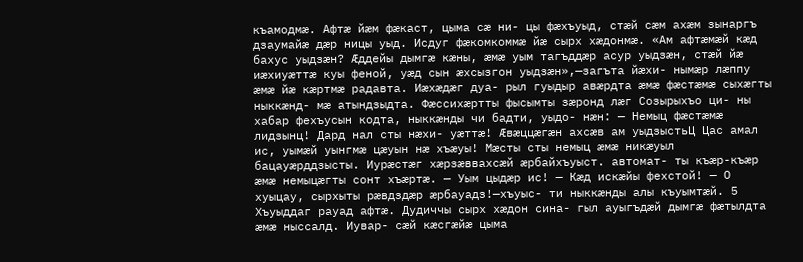къамодмæ. Афтæ йæм фæкаст, цыма сæ ни- цы фæхъуыд, стæй сæм ахæм зынаргъ дзаумайæ дæр ницы уыд. Исдуг фæкомкоммæ йæ сырх хæдонмæ. «Ам афтæмæй кæд бахус уыдзæн? Æддейы дымгæ кæны, æмæ уым тагъддæр асур уыдзæн, стæй йæ иæхиуæттæ куы феной, уæд сын æхсызгон уыдзæн»,—загъта йæхи- нымæр лæппу æмæ йæ кæртмæ радавта. Иæхæдæг дуа- рыл гуыдыр авæрдта æмæ фæстæмæ сыхæгты ныккæнд- мæ атындзыдта. Фæссихæртты фысымты зæронд лæг Созырыхъо ци- ны хабар фехъусын кодта, ныккæнды чи бадти, уыдо- нæн: — Немыц фæстæмæ лидзынц! Дард нал сты нæхи- уæттæ! Æвæццæгæн ахсæв ам уыдзыстьЦ Цас амал ис, уымæй уынгмæ цæуын нæ хъæуы! Мæсты сты немыц æмæ никæуыл бацауæрддзысты. Иурæстæг хæрзæввахсæй æрбайхъуыст. автомат- ты къæр-къæр æмæ немыцæгты сонт хъæртæ. — Уым цыдæр ис! — Кæд искæйы фехстой! — О хуыцау, сырхыты рæвдздæр æрбауадз!—хъуыс- ти ныккæнды алы къуымтæй. 5
Хъуыддаг рауад афтæ. Дудиччы сырх хæдон сина- гыл ауыгъдæй дымгæ фæтылдта æмæ ныссалд. Иувар- сæй кæсгæйæ цыма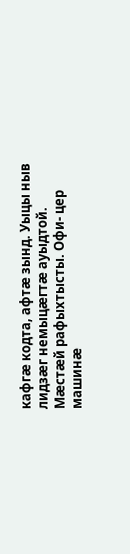кафгæ кодта, афтæ зынд. Уыцы ныв лидзæг немыцæгтæ ауыдтой. Мæстæй рафыхтысты. Офи- цер машинæ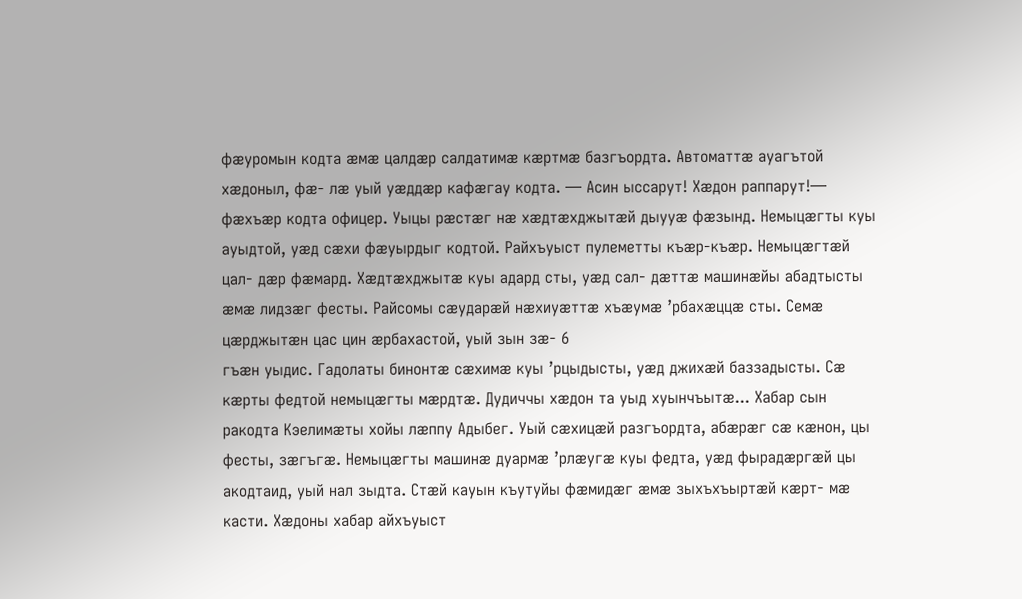фæуромын кодта æмæ цалдæр салдатимæ кæртмæ базгъордта. Автоматтæ ауагътой хæдоныл, фæ- лæ уый уæддæр кафæгау кодта. — Асин ыссарут! Хæдон раппарут!— фæхъæр кодта офицер. Уыцы рæстæг нæ хæдтæхджытæй дыууæ фæзынд. Немыцæгты куы ауыдтой, уæд сæхи фæуырдыг кодтой. Райхъуыст пулеметты къæр-къæр. Немыцæгтæй цал- дæр фæмард. Хæдтæхджытæ куы адард сты, уæд сал- дæттæ машинæйы абадтысты æмæ лидзæг фесты. Райсомы сæударæй нæхиуæттæ хъæумæ ’рбахæццæ сты. Семæ цæрджытæн цас цин æрбахастой, уый зын зæ- 6
гъæн уыдис. Гадолаты бинонтæ сæхимæ куы ’рцыдысты, уæд джихæй баззадысты. Сæ кæрты федтой немыцæгты мæрдтæ. Дудиччы хæдон та уыд хуынчъытæ... Хабар сын ракодта Кэелимæты хойы лæппу Адыбег. Уый сæхицæй разгъордта, абæрæг сæ кæнон, цы фесты, зæгъгæ. Немыцæгты машинæ дуармæ ’рлæугæ куы федта, уæд фырадæргæй цы акодтаид, уый нал зыдта. Стæй кауын къутуйы фæмидæг æмæ зыхъхъыртæй кæрт- мæ касти. Хæдоны хабар айхъуыст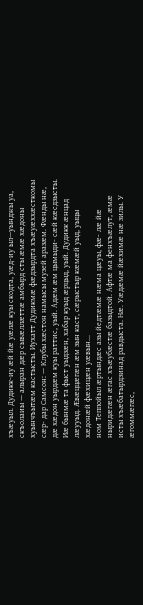хъæуыл. Дудикк-иу æй йæ уæлæ куы скодта, уæд-иу ыл—уынджы уа, скъолаиы — алыран дæр сывæллæттæ амбырд сты æмæ хæдоны хуынчъытæм кастысты. Иухатт Дудикмæ фæдзырдта хъæуæххæсткомы сæр- дар Самсон: — Клубы хæстон намысы музей аразæм. Фæнды нæ, дæ хæдон уырдæм куы раттис, уый. Адæм æм цымыди- сæй кæсдзысты. Иæ бынмæ та фыст уыдзæн, хабар куыд æрцыд, уый. Дудикк æнцад лæууыд. Æвæццæгæн æм зын каст, сæрыстыр кæмæй уыд, уыцы хæдонæй фæхицæн уæвын...
ном Теппойыл æртындæс азы йедтæмæ нæма цæуы, фæ- лæ йæ ныридæгæн æгас хъæубæстæ базыдтой. Афтæ ма фенхъæлут, æмæ исты хъæбатырдзинад равдыста. Нæ. Уæдæмæ йæхимæ нæ зилы. У æгоммæгæс,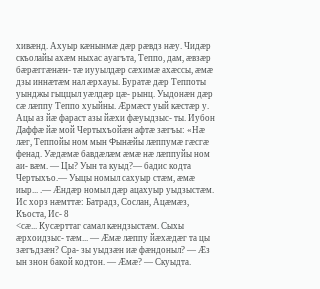хивæнд. Ахуыр кæнынмæ дæр рæвдз нæу. Чидæр скъолайы ахæм ныхас ауагъта, Теппо, дам, æвзæр бæрæггæнæн- тæ иууылдæр сæхимæ ахæссы, æмæ дзы иннæтæм нал æрхауы. Буратæ дæр Теппоты уынджы гыццыл уæлдæр цæ- рынц. Уыдонæн дæр сæ лæппу Теппо хуыйны. Æрмæст уый кæстæр у. Ацы аз йæ фараст азы йæхи фæуыдзыс- ты. Иубон Даффæ йæ мой Чертыхъойæн афтæ зæгъы: «Нæ лæг, Теппойы ном мын Фынæйы лæппумæ гæсгæ фенад. Уæдæмæ бавдæлæм æмæ нæ лæппуйы ном аи- вæм. — Цы? Уын та куыд?— бадис кодта Чертыхъо.— Уыцы номыл сахуыр стæм, æмæ иыр... .— Æндæр номыл дæр ацахуыр уыдзыстæм. Ис хорз нæмттæ: Батрадз, Сослан, Ацæмæз, Къоста, Ис- 8
<сæ... Кусæрттаг самал кæндзыстæм. Сыхы æрхоидзыс- тæм... — Æмæ лæппу йæхæдæг та цы зæгъдзæн? Сра- зы уыдзæн иæ фæндоныл? — Æз ын знон бакой кодтон. — Æмæ? — Скуыдта.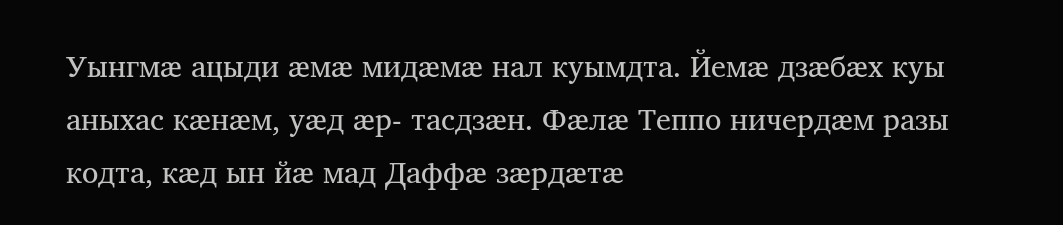Уынгмæ ацыди æмæ мидæмæ нал куымдта. Йемæ дзæбæх куы аныхас кæнæм, уæд æр- тасдзæн. Фæлæ Теппо ничердæм разы кодта, кæд ын йæ мад Даффæ зæрдæтæ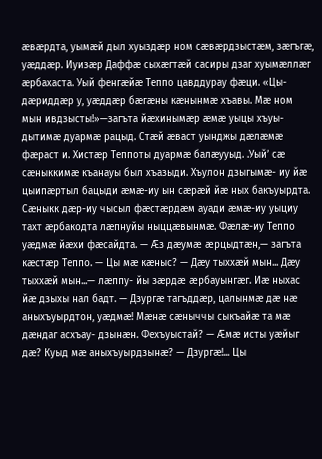æвæрдта, уымæй дыл хуыздæр ном сæвæрдзыстæм, зæгъгæ, уæддæр. Иуизæр Даффæ сыхæгтæй сасиры дзаг хуымæллæг æрбахаста. Уый фенгæйæ Теппо цавддурау фæци. «Цы- дæриддæр у, уæддæр бæгæны кæнынмæ хъавы. Мæ ном мын ивдзысты!»—загъта йæхинымæр æмæ уыцы хъуы-
дытимæ дуармæ рацыд. Стæй æваст уынджы дæлæмæ фæраст и. Хистæр Теппоты дуармæ балæууыд. .Уый’ сæ сæныккимæ къанауы был хъазыди. Хъулон дзыгымæ- иу йæ цыипæртыл бацыди æмæ-иу ын сæрæй йæ ных бакъуырдта. Сæныкк дæр-иу чысыл фæстæрдæм ауади æмæ-иу уыциу тахт æрбакодта лæпнуйы ныццæвынмæ. Фæлæ-иу Теппо уæдмæ йæхи фæсайдта. — Æз дæумæ æрцыдтæн,— загъта кæстæр Теппо. — Цы мæ кæныс? — Дæу тыххæй мын... Дæу тыххæй мын...— лæппу- йы зæрдæ æрбауынгæг. Иæ ныхас йæ дзыхы нал бадт. — Дзургæ тагъддæр, цалынмæ дæ нæ аныхъуырдтон, уæдмæ! Мæнæ сæныччы сыкъайæ та мæ дæндаг асхъау- дзынæн. Фехъуыстай? — Æмæ исты уæйыг дæ? Куыд мæ аныхъуырдзынæ? — Дзургæ!... Цы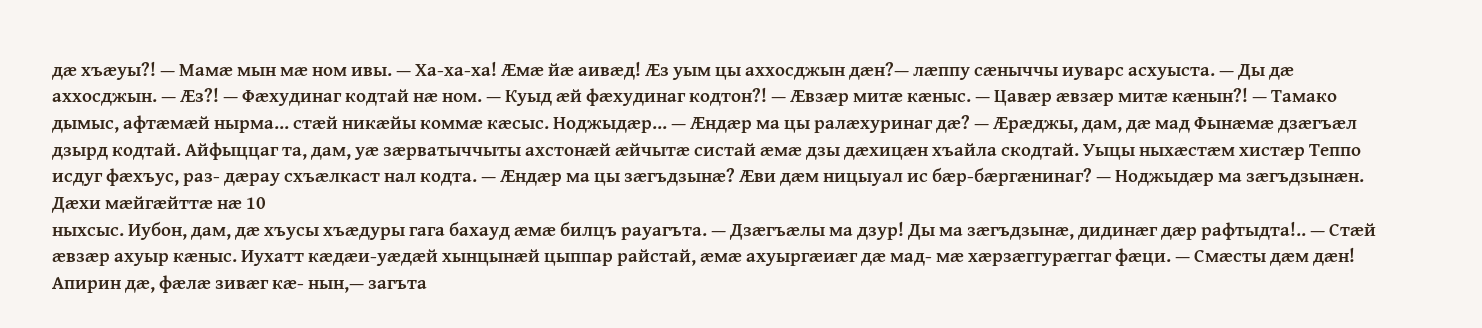дæ хъæуы?! — Мамæ мын мæ ном ивы. — Ха-ха-ха! Æмæ йæ аивæд! Æз уым цы аххосджын дæн?— лæппу сæныччы иуварс асхуыста. — Ды дæ аххосджын. — Æз?! — Фæхудинаг кодтай нæ ном. — Куыд æй фæхудинаг кодтон?! — Æвзæр митæ кæныс. — Цавæр æвзæр митæ кæнын?! — Тамако дымыс, афтæмæй нырма... стæй никæйы коммæ кæсыс. Ноджыдæр... — Æндæр ма цы ралæхуринаг дæ? — Æрæджы, дам, дæ мад Фынæмæ дзæгъæл дзырд кодтай. Айфыццаг та, дам, уæ зæрватыччыты ахстонæй æйчытæ систай æмæ дзы дæхицæн хъайла скодтай. Уыцы ныхæстæм хистæр Теппо исдуг фæхъус, раз- дæрау схъæлкаст нал кодта. — Æндæр ма цы зæгъдзынæ? Æви дæм ницыуал ис бæр-бæргæнинаг? — Ноджыдæр ма зæгъдзынæн. Дæхи мæйгæйттæ нæ 10
ныхсыс. Иубон, дам, дæ хъусы хъæдуры гага бахауд æмæ билцъ рауагъта. — Дзæгъæлы ма дзур! Ды ма зæгъдзынæ, дидинæг дæр рафтыдта!.. — Стæй æвзæр ахуыр кæныс. Иухатт кæдæи-уæдæй хынцынæй цыппар райстай, æмæ ахуыргæиæг дæ мад- мæ хæрзæггурæггаг фæци. — Смæсты дæм дæн! Апирин дæ, фæлæ зивæг кæ- нын,— загъта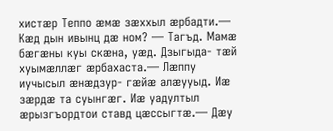хистæр Теппо æмæ зæххыл æрбадти.— Кæд дын ивынц дæ ном? — Тагъд. Мамæ бæгæны куы скæна, уæд. Дзыгыда- тæй хуымæллæг æрбахаста.— Лæппу иучысыл æнæдзур- гæйæ алæууыд. Иæ зæрдæ та суынгæг. Иæ уадултыл æрызгъордтои ставд цæссыгтæ.— Дæу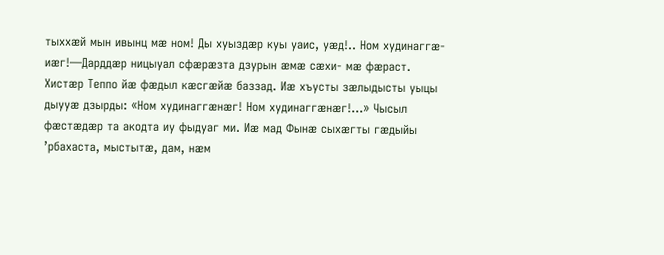тыххæй мын ивынц мæ ном! Ды хуыздæр куы уаис, уæд!.. Ном худинаггæ- иæг!—Дарддæр ницыуал сфæрæзта дзурын æмæ сæхи- мæ фæраст. Хистæр Теппо йæ фæдыл кæсгæйæ баззад. Иæ хъусты зæлыдысты уыцы дыууæ дзырды: «Ном худинаггæнæг! Ном худинаггæнæг!...» Чысыл фæстæдæр та акодта иу фыдуаг ми. Иæ мад Фынæ сыхæгты гæдыйы ’рбахаста, мыстытæ, дам, нæм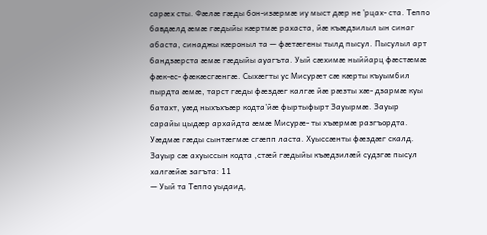сарæх сты. Фæлæ гæды бон-изæрмæ иу мыст дæр не ’рцах- ста. Теппо бавдæлд æмæ гæдыйы кæртмæ рахаста, йæ къæдзилыл ын синаг абаста, синаджы кæроныл та — фæтæгены тылд пысул. Пысулыл арт бандзæрста æмæ гæдыйы ауагъта. Уый сæхимæ ныййарц фæстæмæ фæк-ес- фæкæсгæнгæ. Сыхæгты ус Мисурæт сæ кæрты къуымбил пырдта æмæ, тарст гæды фæздæг калгæ йæ рæзты хæ- дзармæ куы батахт, уæд ныхъхъæр кодта’йæ фыртыфырт Зауырмæ. Зауыр сарайы цыдæр архайдта æмæ Мисурæ- ты хъæрмæ разгъордта. Уæдмæ гæды сынтæгмæ сгæпп ласта. Хуыссæнты фæздæг скалд. Зауыр сæ ахуыссын кодта ,стæй гæдыйы къæдзилæй судзгæ пысул халгæйæ загъта: 11
— Уый та Теппо уыдаид,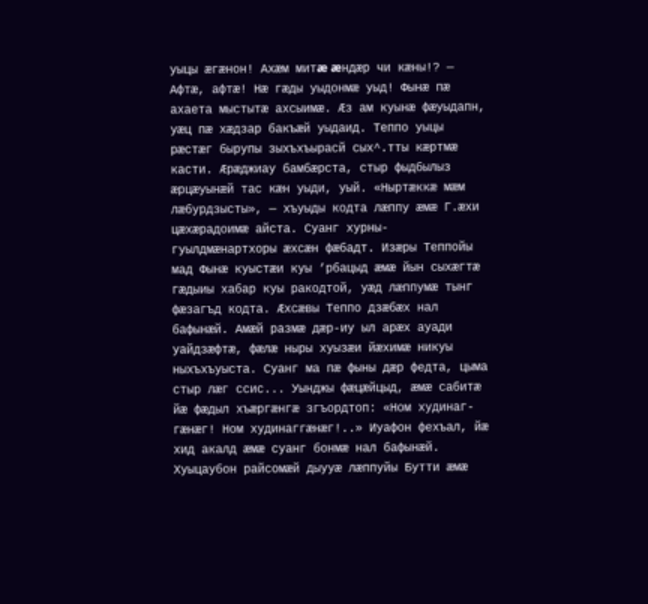уыцы æгæнон! Ахæм митæ æндæр чи кæны!? — Афтæ, афтæ! Нæ гæды уыдонмæ уыд! Фынæ пæ ахаета мыстытæ ахсыимæ. Æз ам куынæ фæуыдапн, уæц пæ хæдзар бакъæй уыдаид. Теппо уыцы рæстæг бырупы зыхъхъырасй сых^.тты кæртмæ касти. Æрæджиау бамбæрста, стыр фыдбылыз æрцæуынæй тас кæн уыди, уый. «Ныртæккæ мæм лæбурдзысты», — хъуыды кодта лæппу æмæ Г.æхи цæхæрадоимæ айста. Суанг хурны- гуылдмæнартхоры æхсæн фæбадт. Изæры Теппойы мад Фынæ куыстæи куы ’рбацыд æмæ йын сыхæгтæ гæдыиы хабар куы ракодтой, уæд лæппумæ тынг фæзагъд кодта. Æхсæвы Теппо дзæбæх нал бафынæй. Амæй размæ дæр-иу ыл арæх ауади уайдзæфтæ, фæлæ ныры хуызæи йæхимæ никуы ныхъхъуыста. Суанг ма пæ фыны дæр федта, цыма стыр лæг ссис... Уынджы фæцæйцыд, æмæ сабитæ йæ фæдыл хъæргæнгæ згъордтоп: «Ном худинаг- гæнæг! Ном худинаггæнæг!..» Иуафон фехъал, йæ хид акалд æмæ суанг бонмæ нал бафынæй. Хуыцаубон райсомæй дыууæ лæппуйы Бутти æмæ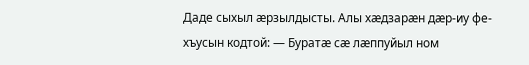Даде сыхыл æрзылдысты. Алы хæдзарæн дæр-иу фе- хъусын кодтой: — Буратæ сæ лæппуйыл ном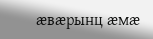æвæрынц æмæ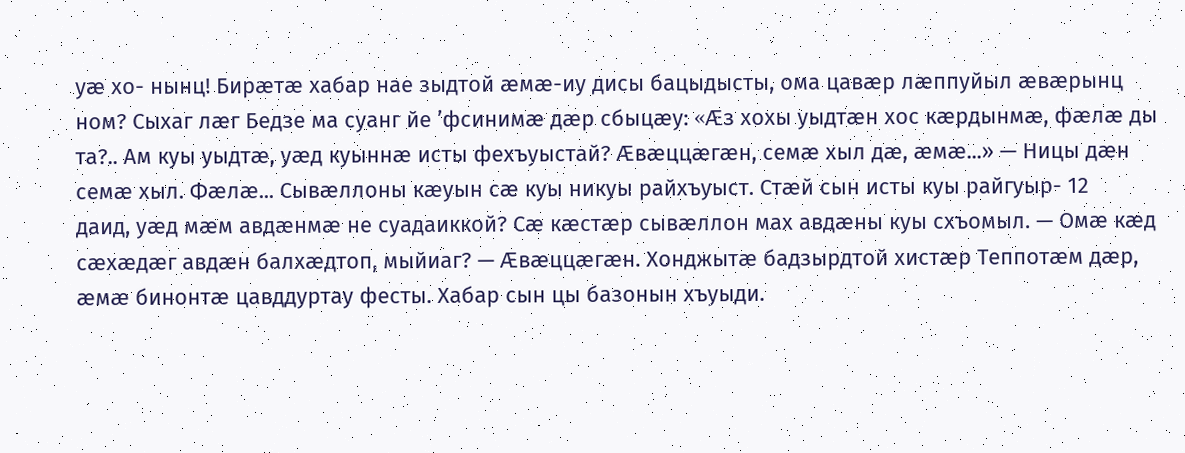уæ хо- нынц! Бирæтæ хабар нае зыдтой æмæ-иу дисы бацыдысты, ома цавæр лæппуйыл æвæрынц ном? Сыхаг лæг Бедзе ма суанг йе ’фсинимæ дæр сбыцæу: «Æз хохы уыдтæн хос кæрдынмæ, фæлæ ды та?.. Ам куы уыдтæ, уæд куыннæ исты фехъуыстай? Æвæццæгæн, семæ хыл дæ, æмæ...» — Ницы дæн семæ хыл. Фæлæ... Сывæллоны кæуын сæ куы никуы райхъуыст. Стæй сын исты куы райгуыр- 12
даид, уæд мæм авдæнмæ не суадаиккой? Сæ кæстæр сывæллон мах авдæны куы схъомыл. — Омæ кæд сæхæдæг авдæн балхæдтоп, мыйиаг? — Æвæццæгæн. Хонджытæ бадзырдтой хистæр Теппотæм дæр, æмæ бинонтæ цавддуртау фесты. Хабар сын цы базонын хъуыди.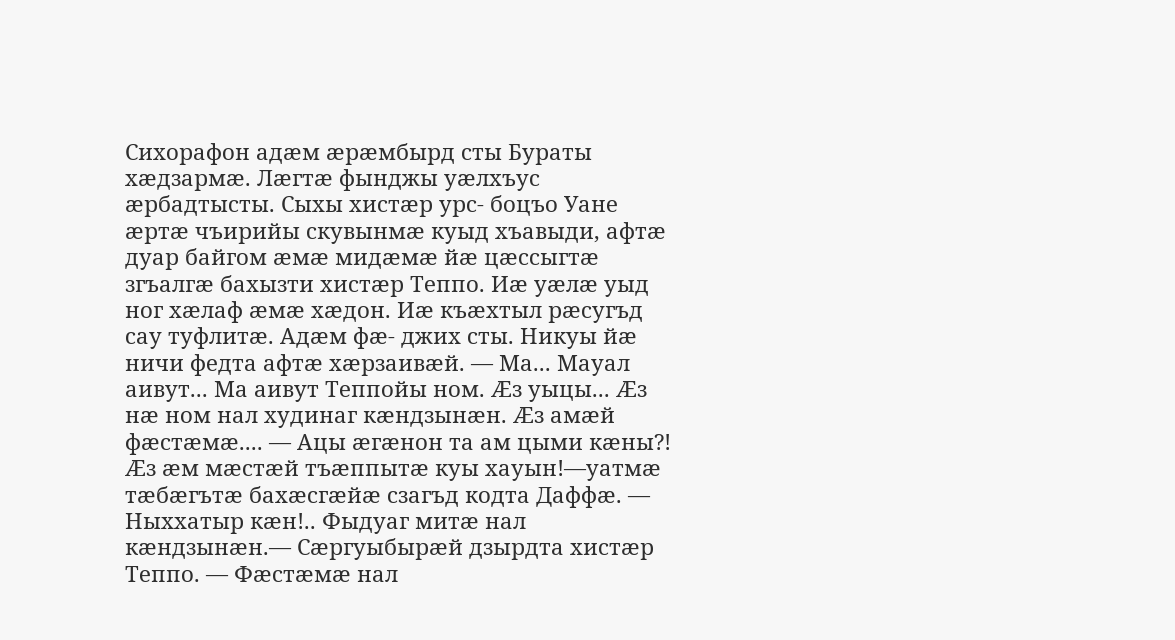Сихорафон адæм æрæмбырд сты Бураты хæдзармæ. Лæгтæ фынджы уæлхъус æрбадтысты. Сыхы хистæр урс- боцъо Уане æртæ чъирийы скувынмæ куыд хъавыди, афтæ дуар байгом æмæ мидæмæ йæ цæссыгтæ згъалгæ бахызти хистæр Теппо. Иæ уæлæ уыд ног хæлаф æмæ хæдон. Иæ къæхтыл рæсугъд сау туфлитæ. Адæм фæ- джих сты. Никуы йæ ничи федта афтæ хæрзаивæй. — Ма... Мауал аивут... Ма аивут Теппойы ном. Æз уыцы... Æз нæ ном нал худинаг кæндзынæн. Æз амæй фæстæмæ.... — Ацы æгæнон та ам цыми кæны?! Æз æм мæстæй тъæппытæ куы хауын!—уатмæ тæбæгътæ бахæсгæйæ сзагъд кодта Даффæ. — Ныххатыр кæн!.. Фыдуаг митæ нал кæндзынæн.— Сæргуыбырæй дзырдта хистæр Теппо. — Фæстæмæ нал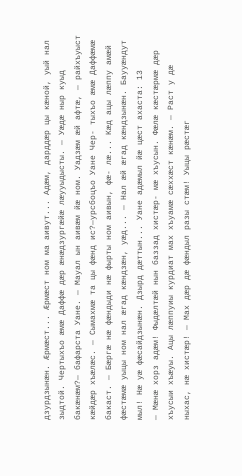дзурдзынæн. Æрмæст... Æрмæст ном ма аивут... Адæм, дарддæр цы кæной, уый нал зыдтой. Чертыхъо æмæ Даффæ дæр æнæдзургæйæ лæууыдысты. — Уæдæ ныр куыд бакæнæм?— бафарста Уане. — Мауал ын аивæм йæ ном. Уадзæм æй афтæ, — райхъуыст кæйдæр хъæлæс. — Сымахмæ та цы фæнд ис?—урсбоцъо Уане Чер- тыхъо æмæ Даффæмæ бакаст. — Бæргæ нæ фæндыди нæ фырты ном аивын, фæ- лæ... Кæд ацы лæппу амæй фæстæмæ уыцы ном нал æгад кæндзæн, уæд... — Нал æй æгад кæндзынæн. Баууæндут мыл! Нæ уæ фæсайдзынæн. Дзырд дæттын... Уане адæмыл йæ цæст ахаста: 13
— Мæнæ хорз адæм! Фыдæлтæй нын баззад хистæр- мæ хъусын. Фæлæ кæстæрмæ дæр хъусыи хъæуы. Ацы лæппуиы курдиат мах хъуамæ сæххæст кæнæм. — Раст у дæ ныхас, нæ хистæр! — Мах дæр дæ фæндыл разы стæм! Уыцы рæстæг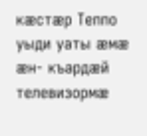кæстæр Теппо уыди уаты æмæ æн- къардæй телевизормæ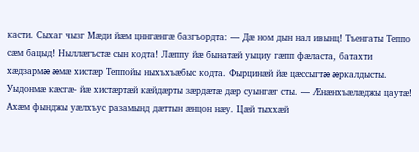касти. Сыхаг чызг Мæди йæм цннгæнгæ базгъордта: — Дæ ном дын нал ивынц! Тъенгаты Теппо сæм бацыд! Ныллæгъстæ сын кодта! Лæппу йæ бынатæй уыциу гæпп фæласта, батахти хæдзармæ æмæ хистæр Теппойы ныхъхъæбыс кодта. Фырцинæй йæ цæссыгтæ æркалдысты. Уыдонмæ кæсгæ- йæ хистæртæй кæйдæрты зæрдæтæ дæр суынгæг сты. — Æнæнхъæлæджы цаутæ! Ахæм фынджы уæлхъус разамынд дæттын æнцон нæу. Цæй тыххæй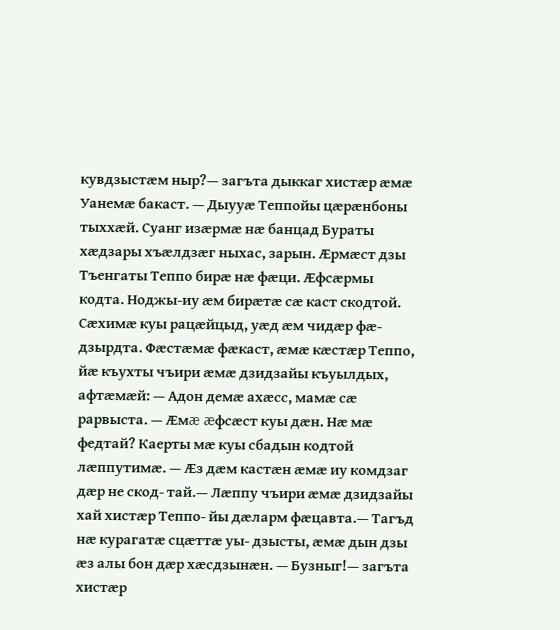кувдзыстæм ныр?— загъта дыккаг хистæр æмæ Уанемæ бакаст. — Дыууæ Теппойы цæрæнбоны тыххæй. Суанг изæрмæ нæ банцад Бураты хæдзары хъæлдзæг ныхас, зарын. Æрмæст дзы Тъенгаты Теппо бирæ нæ фæци. Æфсæрмы кодта. Ноджы-иу æм бирæтæ сæ каст скодтой. Сæхимæ куы рацæйцыд, уæд æм чидæр фæ- дзырдта. Фæстæмæ фæкаст, æмæ кæстæр Теппо, йæ къухты чъири æмæ дзидзайы къуылдых, афтæмæй: — Адон демæ ахæсс, мамæ сæ рарвыста. — Æмæ æфсæст куы дæн. Нæ мæ федтай? Каерты мæ куы сбадын кодтой лæппутимæ. — Æз дæм кастæн æмæ иу комдзаг дæр не скод- тай.— Лæппу чъири æмæ дзидзайы хай хистæр Теппо- йы дæларм фæцавта.— Тагъд нæ курагатæ сцæттæ уы- дзысты, æмæ дын дзы æз алы бон дæр хæсдзынæн. — Бузныг!— загъта хистæр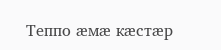Теппо æмæ кæстæр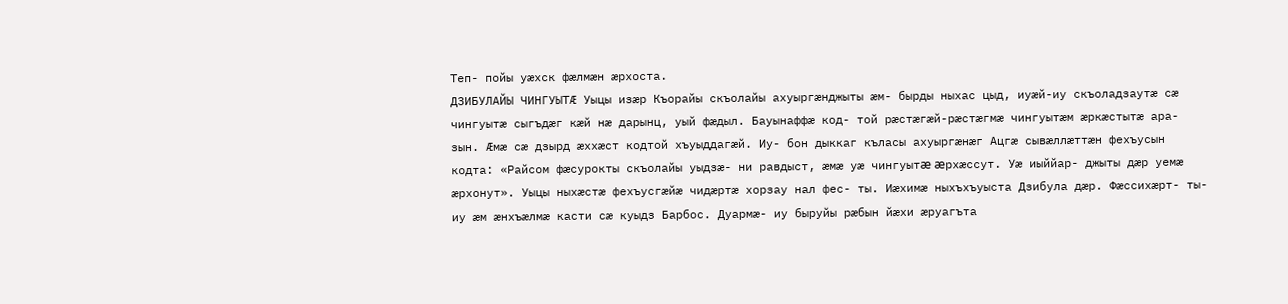Теп- пойы уæхск фæлмæн æрхоста.
ДЗИБУЛАЙЫ ЧИНГУЫТÆ Уыцы изæр Къорайы скъолайы ахуыргæнджыты æм- бырды ныхас цыд, иуæй-иу скъоладзаутæ сæ чингуытæ сыгъдæг кæй нæ дарынц, уый фæдыл. Бауынаффæ код- той рæстæгæй-рæстæгмæ чингуытæм æркæстытæ ара- зын. Æмæ сæ дзырд æххæст кодтой хъуыддагæй. Иу- бон дыккаг къласы ахуыргæнæг Ацгæ сывæллæттæн фехъусын кодта: «Райсом фæсурокты скъолайы уыдзæ- ни равдыст, æмæ уæ чингуытæ æрхæссут. Уæ иыййар- джыты дæр уемæ æрхонут». Уыцы ныхæстæ фехъусгæйæ чидæртæ хорзау нал фес- ты. Иæхимæ ныхъхъуыста Дзибула дæр. Фæссихæрт- ты-иу æм æнхъæлмæ касти сæ куыдз Барбос. Дуармæ- иу быруйы рæбын йæхи æруагъта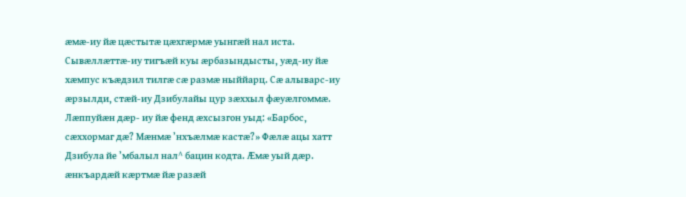æмæ-иу йæ цæстытæ цæхгæрмæ уынгæй нал иста. Сывæллæттæ-иу тигъæй куы æрбазындысты, уæд-иу йæ хæмпус къæдзил тилгæ сæ размæ ныййарц. Сæ алыварс-иу æрзылди, стæй-иу Дзибулайы цур зæххыл фæуæлгоммæ. Лæппуйæн дæр- иу йæ фенд æхсызгон уыд: «Барбос, сæххормаг дæ? Мæнмæ ’нхъæлмæ кастæ?» Фæлæ ацы хатт Дзибула йе ’мбалыл нал^ бацин кодта. Æмæ уый дæр. æнкъардæй кæртмæ йæ разæй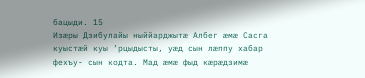бацыди. 15
Изæры Дзибулайы ныййарджытæ Албег æмæ Сасга куыстæй куы ’рцыдысты, уæд сын лæппу хабар фехъу- сын кодта. Мад æмæ фыд кæрæдзимæ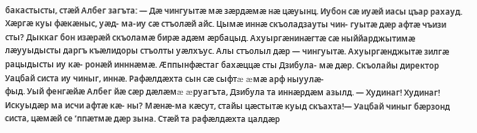бакастысты, стæй Албег загъта: — Дæ чингуытæ мæ зæрдæмæ нæ цæуынц. Иубон сæ иуæй иасы цъар рахауд. Хæргæ куы фæкæныс, уæд- ма-иу сæ стъолæй айс. Цымæ иннæ скъоладзауты чин- гуытæ дæр афтæ чъизи сты? Дыккаг бон изæрæй скъоламæ бирæ адæм æрбацыд. Ахуыргæнинæгтæ сæ ныййарджытимæ лæууыдысты даргъ къæлидоры стъолты уæлхъус. Алы стъолыл дæр — чингуытæ. Ахуыргæнджытæ зилгæ рацыдысты иу кæ- ронæй инннæмæ. Æппынфæстаг бахæццæ сты Дзибула- мæ дæр. Скъолайы директор Уацбай систа иу чиныг, иннæ. Рафæлдæхта сын сæ сыфтæ æмæ арф ныуулæ-
фыд. Уый фенгæйæ Албег йæ сæр дæлæмæ æруагъта, Дзибула та иннæрдæм азылд. — Худинаг! Худинаг! Искуыдæр ма исчи афтæ кæ- ны? Мæнæ-ма кæсут, стайы цæстытæ куыд скъахта!— Уацбай чиныг бæрзонд систа, цæмæй се ’ппæтмæ дæр зына. Стæй та рафæлдæхта цалдæр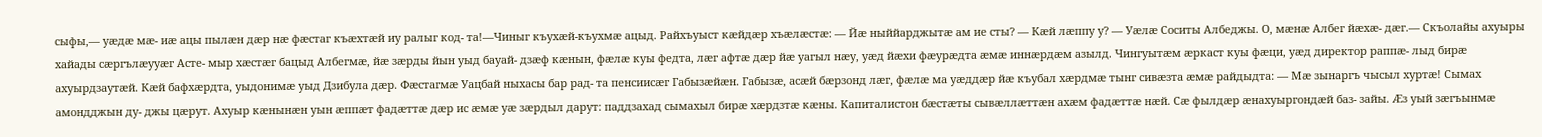сыфы,— уæдæ мæ- иæ ацы пылæн дæр нæ фæстаг къæхтæй иу ралыг код- та!—Чиныг къухæй-къухмæ ацыд. Райхъуыст кæйдæр хъæлæстæ: — Йæ ныййарджытæ ам ие сты? — Кæй лæппу у? — Уæлæ Соситы Албеджы. О, мæнæ Албег йæхæ- дæг.— Скъолайы ахуыры хайады сæргълæууæг Асте- мыр хæстæг бацыд Албегмæ, йæ зæрды йын уыд бауай- дзæф кæнын, фæлæ куы федта, лæг афтæ дæр йæ уагыл нæу, уæд йæхи фæурæдта æмæ иннæрдæм азылд. Чингуытæм æркаст куы фæци, уæд директор раппæ- лыд бирæ ахуырдзаутæй. Кæй бафхæрдта, уыдонимæ уыд Дзибула дæр. Фæстагмæ Уацбай ныхасы бар рад- та пенсиисæг Габызæйæн. Габызæ, асæй бæрзонд лæг, фæлæ ма уæддæр йæ къубал хæрдмæ тынг сивæзта æмæ райдыдта: — Мæ зынаргъ чысыл хуртæ! Сымах амондджын ду- джы цæрут. Ахуыр кæнынæн уын æппæт фадæттæ дæр ис æмæ уæ зæрдыл дарут: паддзахад сымахыл бирæ хæрдзтæ кæны. Капиталистон бæстæты сывæллæттæн ахæм фадæттæ нæй. Сæ фылдæр æнахуыргондæй баз- зайы. Æз уый зæгъынмæ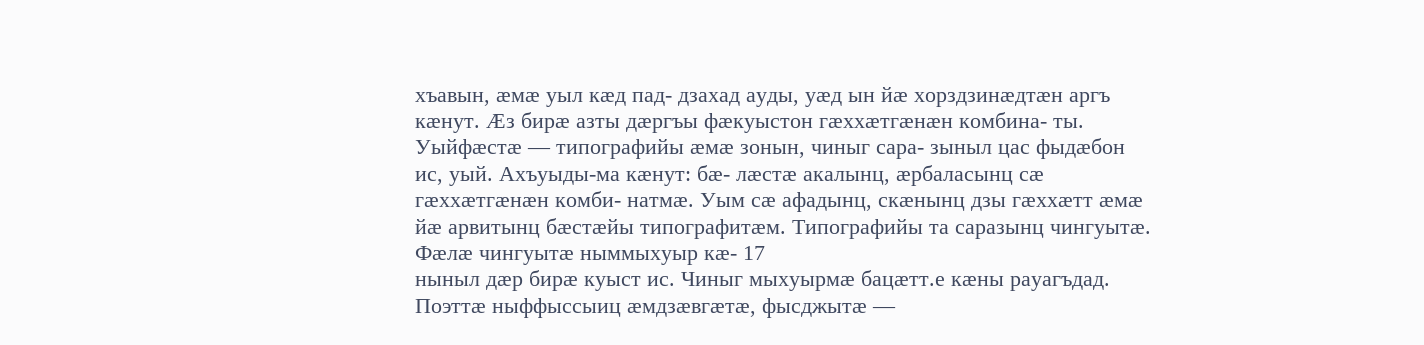хъавын, æмæ уыл кæд пад- дзахад ауды, уæд ын йæ хорздзинæдтæн аргъ кæнут. Æз бирæ азты дæргъы фæкуыстон гæххæтгæнæн комбина- ты. Уыйфæстæ — типографийы æмæ зонын, чиныг сара- зыныл цас фыдæбон ис, уый. Ахъуыды-ма кæнут: бæ- лæстæ акалынц, æрбаласынц сæ гæххæтгæнæн комби- натмæ. Уым сæ афадынц, скæнынц дзы гæххæтт æмæ йæ арвитынц бæстæйы типографитæм. Типографийы та саразынц чингуытæ. Фæлæ чингуытæ ныммыхуыр кæ- 17
ныныл дæр бирæ куыст ис. Чиныг мыхуырмæ бацæтт.е кæны рауагъдад. Поэттæ ныффыссыиц æмдзæвгæтæ, фысджытæ —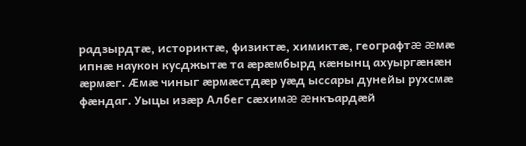радзырдтæ, историктæ, физиктæ, химиктæ, географтæ æмæ ипнæ наукон кусджытæ та æрæмбырд кæнынц ахуыргæнæн æрмæг. Æмæ чиныг æрмæстдæр уæд ыссары дунейы рухсмæ фæндаг. Уыцы изæр Албег сæхимæ æнкъардæй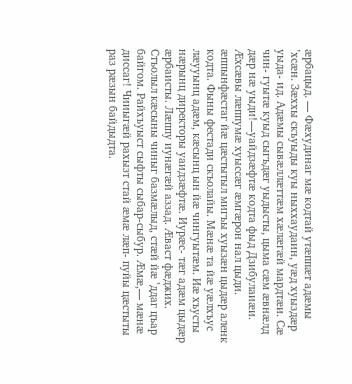æрбацыд. — Фæхудинаг мæ кодтай утæппæт адæмы ’хсæн. Зæххы скъуыды куы ныххаудаин, уæд хуыздæр уыда- ид. Адæмы сывæллæттæм хæлæгæй мардтæи. Сæ чин- гуытæ куыд сыгъдæг уыдысты, цыма сæм æвнæлд дæр нæ уыди!—уайдзæфтæ кодта фыд Дзибулаиæи. Æхсæвы лæппумæ хуыссæг æмгæрон нал цыди. æппынфæстаг йæ цæстытыл мигъы хуызæн цыдæр аленк кодта. Фыны фестади скъолайы. Мæнæ та йæ уæлхъус лæууынц адæм, кæсынц ын йæ чингуытæм. Иæ хъусты нæрынц директоры уаидзæфтæ. Иурæс- тæг адæм цыдæр æрбаисты. Лæппу иунæгæй аззад. Æваст фæджих. Стъолыл кæсыны чиныг базмæлыд, стæй йæ ’ддаг цъар байгом. Райхъуыст сыфты сыбар-сыбур. Æмæ,— мæнæ диссаг! Чииыгæй рахызт стай æмæ лæп- пуйы цæстыты раз рæзын байдыдта.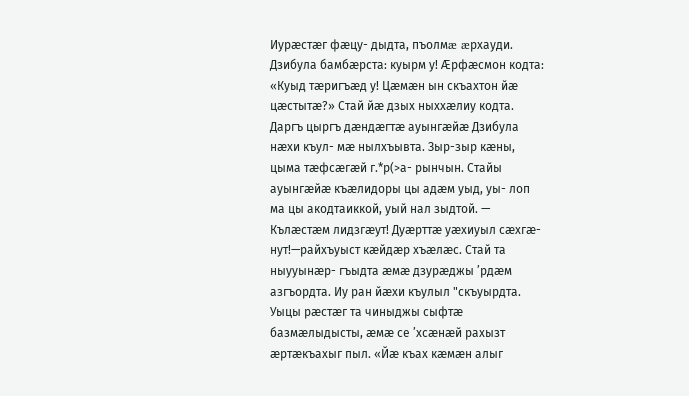Иурæстæг фæцу- дыдта, пъолмæ æрхауди. Дзибула бамбæрста: куырм у! Æрфæсмон кодта: «Куыд тæригъæд у! Цæмæн ын скъахтон йæ цæстытæ?» Стай йæ дзых ныххæлиу кодта. Даргъ цыргъ дæндæгтæ ауынгæйæ Дзибула нæхи къул- мæ нылхъывта. Зыр-зыр кæны, цыма тæфсæгæй г.*р(>а- рынчын. Стайы ауынгæйæ къæлидоры цы адæм уыд, уы- лоп ма цы акодтаиккой, уый нал зыдтой. — Кълæстæм лидзгæут! Дуæрттæ уæхиуыл сæхгæ- нут!—райхъуыст кæйдæр хъæлæс. Стай та ныууынæр- гъыдта æмæ дзурæджы ’рдæм азгъордта. Иу ран йæхи къулыл "скъуырдта. Уыцы рæстæг та чиныджы сыфтæ базмæлыдысты, æмæ се ’хсæнæй рахызт æртæкъахыг пыл. «Йæ къах кæмæн алыг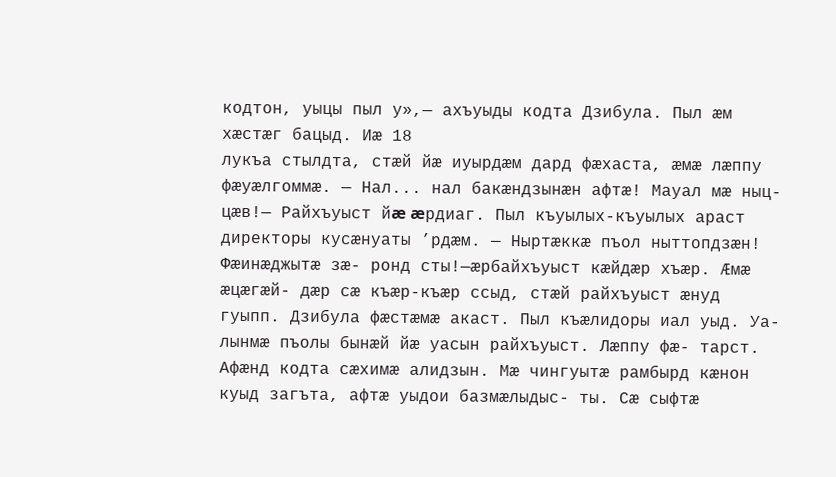кодтон, уыцы пыл у»,— ахъуыды кодта Дзибула. Пыл æм хæстæг бацыд. Иæ 18
лукъа стылдта, стæй йæ иуырдæм дард фæхаста, æмæ лæппу фæуæлгоммæ. — Нал... нал бакæндзынæн афтæ! Мауал мæ ныц- цæв!— Райхъуыст йæ æрдиаг. Пыл къуылых-къуылых араст директоры кусæнуаты ’рдæм. — Ныртæккæ пъол ныттопдзæн! Фæинæджытæ зæ- ронд сты!—æрбайхъуыст кæйдæр хъæр. Æмæ æцæгæй- дæр сæ къæр-къæр ссыд, стæй райхъуыст æнуд гуыпп. Дзибула фæстæмæ акаст. Пыл къæлидоры иал уыд. Уа- лынмæ пъолы бынæй йæ уасын райхъуыст. Лæппу фæ- тарст. Афæнд кодта сæхимæ алидзын. Мæ чингуытæ рамбырд кæнон куыд загъта, афтæ уыдои базмæлыдыс- ты. Сæ сыфтæ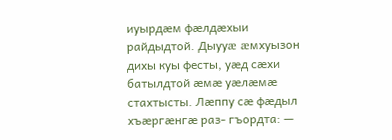иуырдæм фæлдæхыи райдыдтой. Дыууæ æмхуызон дихы куы фесты, уæд сæхи батылдтой æмæ уæлæмæ стахтысты. Лæппу сæ фæдыл хъæргæнгæ раз- гъордта: —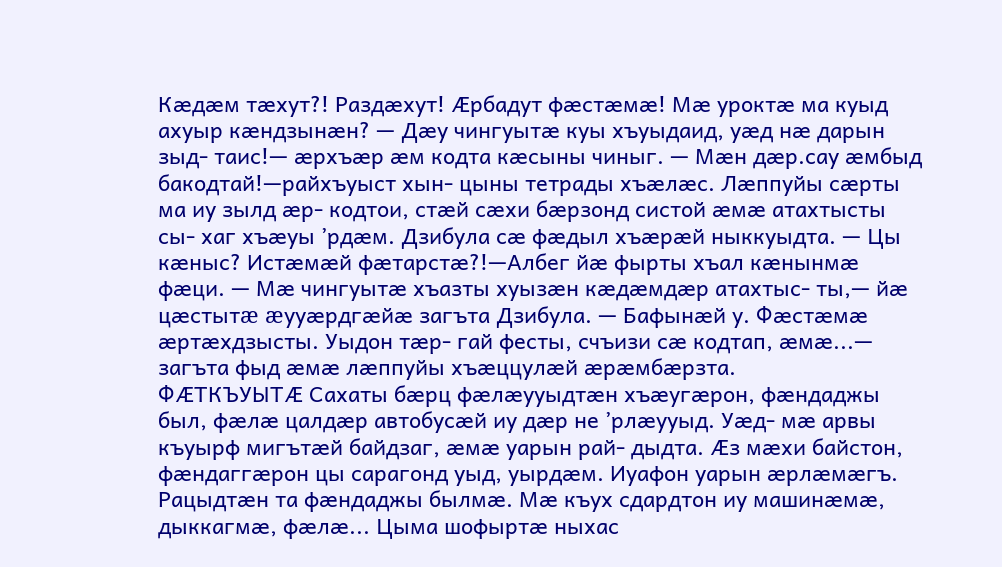Кæдæм тæхут?! Раздæхут! Æрбадут фæстæмæ! Мæ уроктæ ма куыд ахуыр кæндзынæн? — Дæу чингуытæ куы хъуыдаид, уæд нæ дарын зыд- таис!— æрхъæр æм кодта кæсыны чиныг. — Мæн дæр.сау æмбыд бакодтай!—райхъуыст хын- цыны тетрады хъæлæс. Лæппуйы сæрты ма иу зылд æр- кодтои, стæй сæхи бæрзонд систой æмæ атахтысты сы- хаг хъæуы ’рдæм. Дзибула сæ фæдыл хъæрæй ныккуыдта. — Цы кæныс? Истæмæй фæтарстæ?!—Албег йæ фырты хъал кæнынмæ фæци. — Мæ чингуытæ хъазты хуызæн кæдæмдæр атахтыс- ты,— йæ цæстытæ æууæрдгæйæ загъта Дзибула. — Бафынæй у. Фæстæмæ æртæхдзысты. Уыдон тæр- гай фесты, счъизи сæ кодтап, æмæ...— загъта фыд æмæ лæппуйы хъæццулæй æрæмбæрзта.
ФÆТКЪУЫТÆ Сахаты бæрц фæлæууыдтæн хъæугæрон, фæндаджы был, фæлæ цалдæр автобусæй иу дæр не ’рлæууыд. Уæд- мæ арвы къуырф мигътæй байдзаг, æмæ уарын рай- дыдта. Æз мæхи байстон, фæндаггæрон цы сарагонд уыд, уырдæм. Иуафон уарын æрлæмæгъ. Рацыдтæн та фæндаджы былмæ. Мæ къух сдардтон иу машинæмæ, дыккагмæ, фæлæ... Цыма шофыртæ ныхас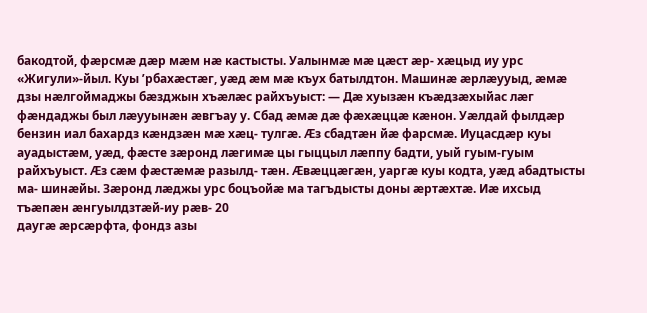бакодтой, фæрсмæ дæр мæм нæ кастысты. Уалынмæ мæ цæст æр- хæцыд иу урс «Жигули»-йыл. Куы ’рбахæстæг, уæд æм мæ къух батылдтон. Машинæ æрлæууыд, æмæ дзы нæлгоймаджы бæзджын хъæлæс райхъуыст: — Дæ хуызæн къæдзæхыйас лæг фæндаджы был лæууынæн æвгъау у. Сбад æмæ дæ фæхæццæ кæнон. Уæлдай фылдæр бензин иал бахардз кæндзæн мæ хæц- тулгæ. Æз сбадтæн йæ фарсмæ. Иуцасдæр куы ауадыстæм, уæд, фæсте зæронд лæгимæ цы гыццыл лæппу бадти, уый гуым-гуым райхъуыст. Æз сæм фæстæмæ разылд- тæн. Æвæццæгæн, уаргæ куы кодта, уæд абадтысты ма- шинæйы. Зæронд лæджы урс боцъойæ ма тагъдысты доны æртæхтæ. Иæ ихсыд тъæпæн æнгуылдзтæй-иу рæв- 20
даугæ æрсæрфта, фондз азы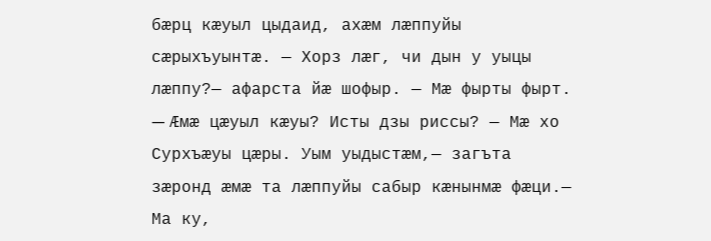бæрц кæуыл цыдаид, ахæм лæппуйы сæрыхъуынтæ. — Хорз лæг, чи дын у уыцы лæппу?— афарста йæ шофыр. — Мæ фырты фырт. — Æмæ цæуыл кæуы? Исты дзы риссы? — Мæ хо Сурхъæуы цæры. Уым уыдыстæм,— загъта зæронд æмæ та лæппуйы сабыр кæнынмæ фæци.— Ма ку,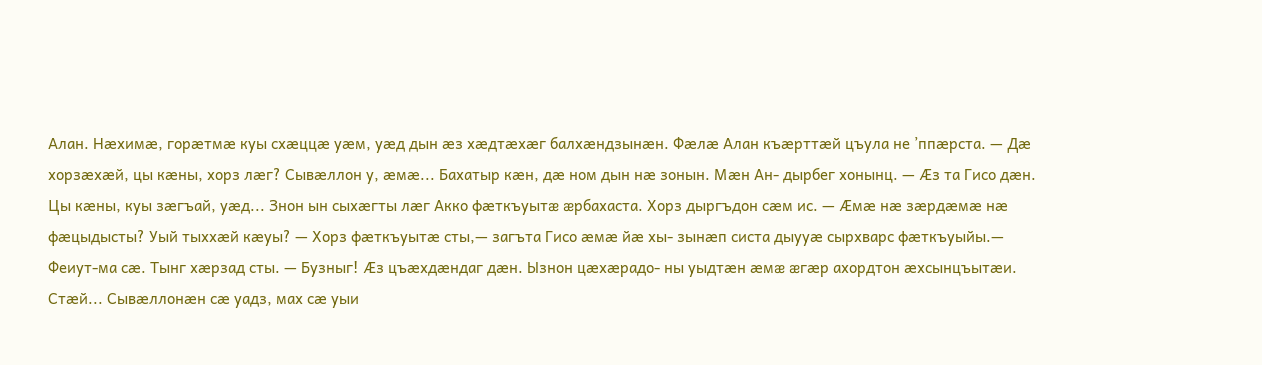Алан. Нæхимæ, горæтмæ куы схæццæ уæм, уæд дын æз хæдтæхæг балхæндзынæн. Фæлæ Алан къæрттæй цъула не ’ппæрста. — Дæ хорзæхæй, цы кæны, хорз лæг? Сывæллон у, æмæ... Бахатыр кæн, дæ ном дын нæ зонын. Мæн Ан- дырбег хонынц. — Æз та Гисо дæн. Цы кæны, куы зæгъай, уæд... Знон ын сыхæгты лæг Акко фæткъуытæ æрбахаста. Хорз дыргъдон сæм ис. — Æмæ нæ зæрдæмæ нæ фæцыдысты? Уый тыххæй кæуы? — Хорз фæткъуытæ сты,— загъта Гисо æмæ йæ хы- зынæп систа дыууæ сырхварс фæткъуыйы.— Феиут-ма сæ. Тынг хæрзад сты. — Бузныг! Æз цъæхдæндаг дæн. Ызнон цæхæрадо- ны уыдтæн æмæ æгæр ахордтон æхсынцъытæи. Стæй... Сывæллонæн сæ уадз, мах сæ уыи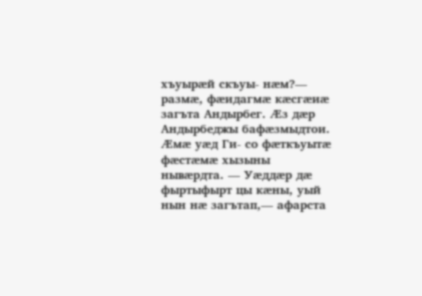хъуырæй скъуы- нæм?— размæ, фæидагмæ кæсгæиæ загъта Андырбег. Æз дæр Андырбеджы бафæзмыдтои. Æмæ уæд Ги- со фæткъуытæ фæстæмæ хызыны нывæрдта. — Уæддæр дæ фыртыфырт цы кæны, уый нын нæ загътап,— афарста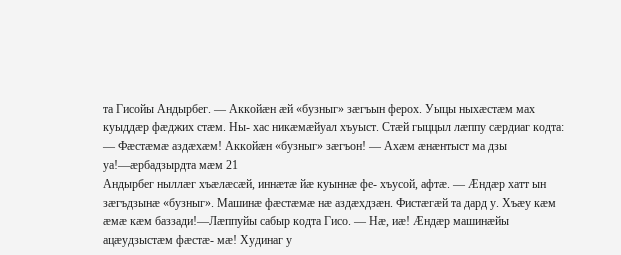та Гисойы Андырбег. — Аккойæн æй «бузныг» зæгъын ферох. Уыцы ныхæстæм мах куыддæр фæджих стæм. Ны- хас никæмæйуал хъуыст. Стæй гыццыл лæппу сæрдиаг кодта: — Фæстæмæ аздæхæм! Аккойæн «бузныг» зæгъон! — Ахæм æнæнтыст ма дзы уа!—æрбадзырдта мæм 21
Андырбег ныллæг хъæлæсæй, иннæтæ йæ куыннæ фе- хъусой, афтæ. — Æндæр хатт ын зæгъдзынæ «бузныг». Машинæ фæстæмæ нæ аздæхдзæн. Фистæгæй та дард у. Хъæу кæм æмæ кæм баззади!—Лæппуйы сабыр кодта Гисо. — Нæ, иæ! Æндæр машинæйы ацæудзыстæм фæстæ- мæ! Худинаг у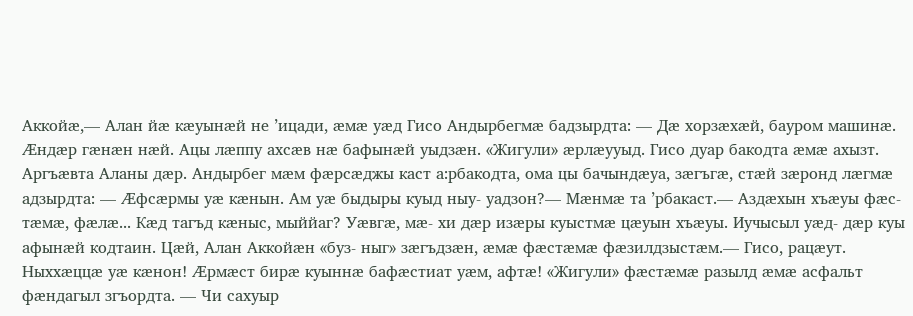Аккойæ,— Алан йæ кæуынæй не ’ицади, æмæ уæд Гисо Андырбегмæ бадзырдта: — Дæ хорзæхæй, бауром машинæ. Æндæр гæнæн нæй. Ацы лæппу ахсæв нæ бафынæй уыдзæн. «Жигули» æрлæууыд. Гисо дуар бакодта æмæ ахызт. Аргъæвта Аланы дæр. Андырбег мæм фæрсæджы каст а:рбакодта, ома цы бачындæуа, зæгъгæ, стæй зæронд лæгмæ адзырдта: — Æфсæрмы уæ кæнын. Ам уæ быдыры куыд ныу- уадзон?— Мæнмæ та ’рбакаст.— Аздæхын хъæуы фæс- тæмæ, фæлæ... Кæд тагъд кæныс, мыййаг? Уæвгæ, мæ- хи дæр изæры куыстмæ цæуын хъæуы. Иучысыл уæд- дæр куы афынæй кодтаин. Цæй, Алан Аккойæн «буз- ныг» зæгъдзæн, æмæ фæстæмæ фæзилдзыстæм.— Гисо, рацæут. Ныххæццæ уæ кæнон! Æрмæст бирæ куыннæ бафæстиат уæм, афтæ! «Жигули» фæстæмæ разылд æмæ асфальт фæндагыл згъордта. — Чи сахуыр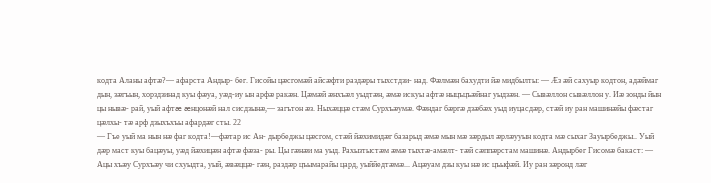кодта Аланы афтæ?— афарста Андыр- бег. Гисойы цæсгомæй айсæфти раздæры тыхстдзи- над. Фæлмæн бахудти йæ мидбылты: — Æз æй сахуыр кодтон, адæймаг дын, зæгъын, хорздзинад куы фæуа, уæд-иу ын арфæ ракæн. Цæмæй æнхъæл уыдтæн, æмæ искуы афтæ ныцъцъæйнаг уыдзæн. — Сывæллон сывæллон у. Иæ зонды йын цы нывæ- рай, уый афтæ æнцонæй нал сисдзынæ,— загътон æз. Ныхæццæ стæм Сурхъæумæ. Фæндаг бæргæ дзæбæх уыд иуцасдæр, стæй иу ран машинæйы фæстаг цæлхы- тæ арф дзыхъхъы афардæг сты. 22
— Гъе уый ма нын нæ фаг кодта!—фæтар ис Ан- дырбеджы цæсгом, стæй йæхимидæг базарыд æмæ мын мæ зæрдыл æрлæууын кодта мæ сыхаг Зауырбеджы.. Уый дæр маст куы бацæуы, уæд йæхицæн афтæ фæза- ры. Цы гæнæи ма уыд. Рахызтыстæм æмæ тыхтæ-амæлт- тæй сæппæрстам машинæ. Андырбег Гисомæ бакаст: — Ацы хъæу Сурхъæу чи схуыдта, уый, æвæццæ- гæн, раздæр цъымарайы цард, уыййедтæмæ... Ацæуам дзы куы нæ ис цъыфæй. Иу ран зæронд лæг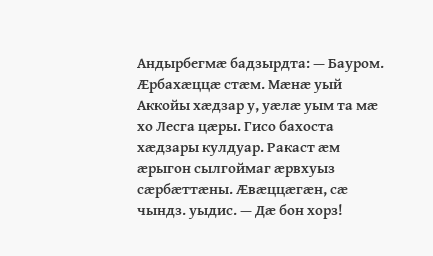Андырбегмæ бадзырдта: — Бауром. Æрбахæццæ стæм. Мæнæ уый Аккойы хæдзар у, уæлæ уым та мæ хо Лесга цæры. Гисо бахоста хæдзары кулдуар. Ракаст æм æрыгон сылгоймаг æрвхуыз сæрбæттæны. Æвæццæгæн, сæ чындз. уыдис. — Дæ бон хорз!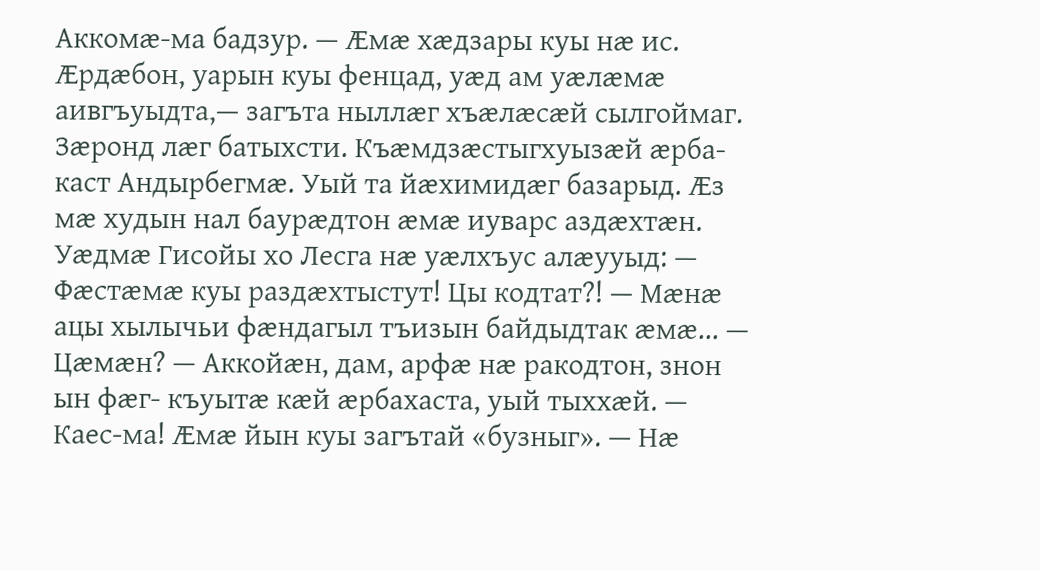Аккомæ-ма бадзур. — Æмæ хæдзары куы нæ ис. Æрдæбон, уарын куы фенцад, уæд ам уæлæмæ аивгъуыдта,— загъта ныллæг хъæлæсæй сылгоймаг. Зæронд лæг батыхсти. Къæмдзæстыгхуызæй æрба- каст Андырбегмæ. Уый та йæхимидæг базарыд. Æз мæ худын нал баурæдтон æмæ иуварс аздæхтæн. Уæдмæ Гисойы хо Лесга нæ уæлхъус алæууыд: — Фæстæмæ куы раздæхтыстут! Цы кодтат?! — Мæнæ ацы хылычьи фæндагыл тъизын байдыдтак æмæ... — Цæмæн? — Аккойæн, дам, арфæ нæ ракодтон, знон ын фæг- къуытæ кæй æрбахаста, уый тыххæй. — Каес-ма! Æмæ йын куы загътай «бузныг». — Нæ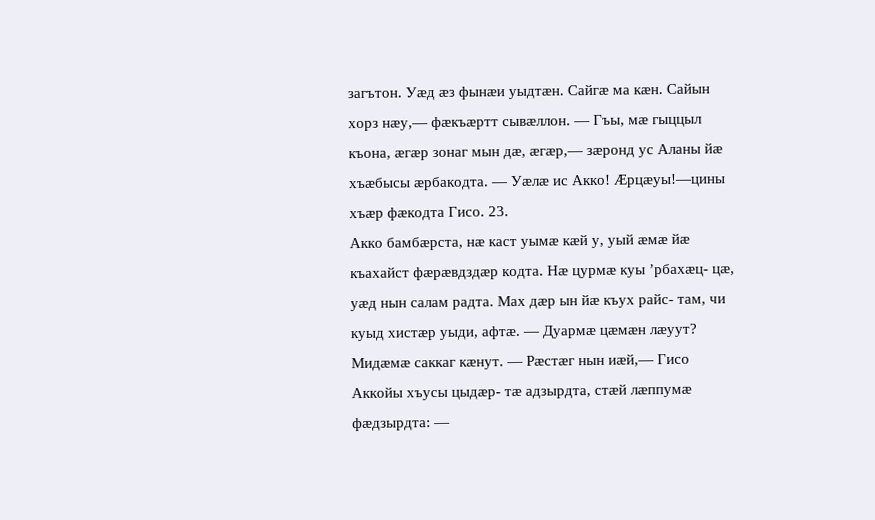загътон. Уæд æз фынæи уыдтæн. Сайгæ ма кæн. Сайын хорз нæу,— фæкъæртт сывæллон. — Гъы, мæ гыццыл къона, æгæр зонаг мын дæ, æгæр,— зæронд ус Аланы йæ хъæбысы æрбакодта. — Уæлæ ис Акко! Æрцæуы!—цины хъæр фæкодта Гисо. 23.
Акко бамбæрста, нæ каст уымæ кæй у, уый æмæ йæ къахайст фæрæвдздæр кодта. Нæ цурмæ куы ’рбахæц- цæ, уæд нын салам радта. Мах дæр ын йæ къух райс- там, чи куыд хистæр уыди, афтæ. — Дуармæ цæмæн лæуут? Мидæмæ саккаг кæнут. — Рæстæг нын иæй,— Гисо Аккойы хъусы цыдæр- тæ адзырдта, стæй лæппумæ фæдзырдта: —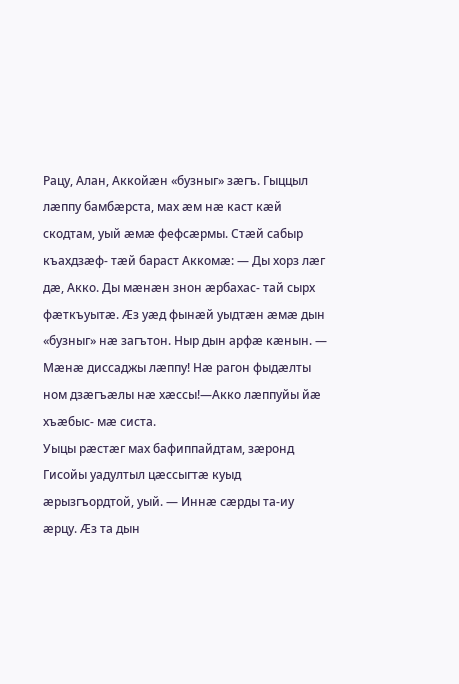Рацу, Алан, Аккойæн «бузныг» зæгъ. Гыццыл лæппу бамбæрста, мах æм нæ каст кæй скодтам, уый æмæ фефсæрмы. Стæй сабыр къахдзæф- тæй бараст Аккомæ: — Ды хорз лæг дæ, Акко. Ды мæнæн знон æрбахас- тай сырх фæткъуытæ. Æз уæд фынæй уыдтæн æмæ дын «бузныг» нæ загътон. Ныр дын арфæ кæнын. — Мæнæ диссаджы лæппу! Нæ рагон фыдæлты ном дзæгъæлы нæ хæссы!—Акко лæппуйы йæ хъæбыс- мæ систа.
Уыцы рæстæг мах бафиппайдтам, зæронд Гисойы уадултыл цæссыгтæ куыд æрызгъордтой, уый. — Иннæ сæрды та-иу æрцу. Æз та дын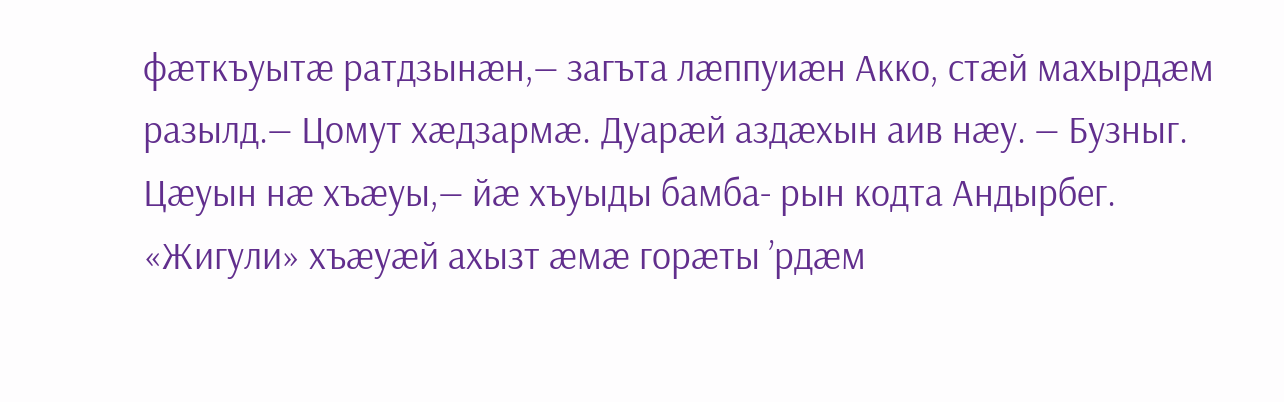фæткъуытæ ратдзынæн,— загъта лæппуиæн Акко, стæй махырдæм разылд.— Цомут хæдзармæ. Дуарæй аздæхын аив нæу. — Бузныг. Цæуын нæ хъæуы,— йæ хъуыды бамба- рын кодта Андырбег. «Жигули» хъæуæй ахызт æмæ горæты ’рдæм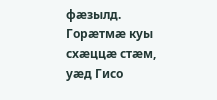фæзылд. Горæтмæ куы схæццæ стæм, уæд Гисо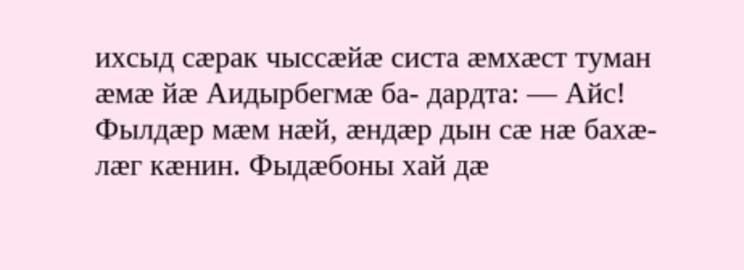ихсыд сæрак чыссæйæ систа æмхæст туман æмæ йæ Аидырбегмæ ба- дардта: — Айс! Фылдæр мæм нæй, æндæр дын сæ нæ бахæ- лæг кæнин. Фыдæбоны хай дæ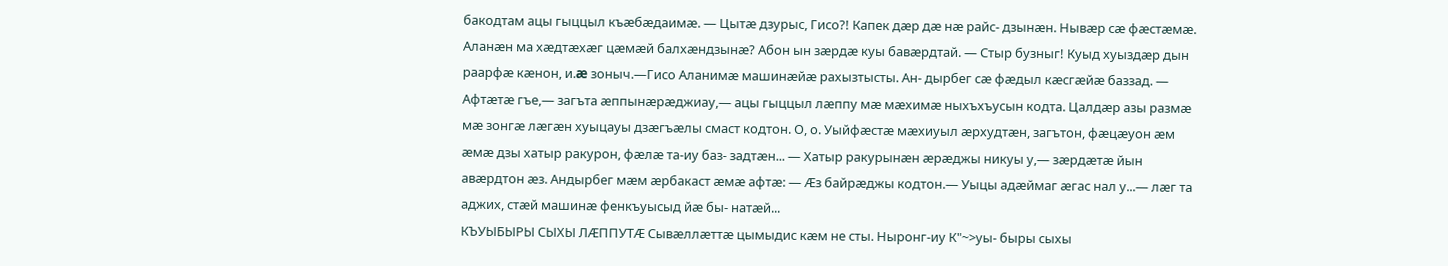бакодтам ацы гыццыл къæбæдаимæ. — Цытæ дзурыс, Гисо?! Капек дæр дæ нæ райс- дзынæн. Нывæр сæ фæстæмæ. Аланæн ма хæдтæхæг цæмæй балхæндзынæ? Абон ын зæрдæ куы бавæрдтай. — Стыр бузныг! Куыд хуыздæр дын раарфæ кæнон, и.æ зоныч.—Гисо Аланимæ машинæйæ рахызтысты. Ан- дырбег сæ фæдыл кæсгæйæ баззад. — Афтæтæ гъе,— загъта æппынæрæджиау,— ацы гыццыл лæппу мæ мæхимæ ныхъхъусын кодта. Цалдæр азы размæ мæ зонгæ лæгæн хуыцауы дзæгъæлы смаст кодтон. О, о. Уыйфæстæ мæхиуыл æрхудтæн, загътон, фæцæуон æм æмæ дзы хатыр ракурон, фæлæ та-иу баз- задтæн... — Хатыр ракурынæн æрæджы никуы у,— зæрдæтæ йын авæрдтон æз. Андырбег мæм æрбакаст æмæ афтæ: — Æз байрæджы кодтон.— Уыцы адæймаг æгас нал у...— лæг та аджих, стæй машинæ фенкъуысыд йæ бы- натæй...
КЪУЫБЫРЫ СЫХЫ ЛÆППУТÆ Сывæллæттæ цымыдис кæм не сты. Ныронг-иу К"~>уы- быры сыхы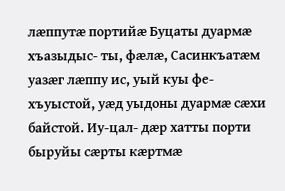лæппутæ портийæ Буцаты дуармæ хъазыдыс- ты, фæлæ, Сасинкъатæм уазæг лæппу ис, уый куы фе- хъуыстой, уæд уыдоны дуармæ сæхи байстой. Иу-цал- дæр хатты порти быруйы сæрты кæртмæ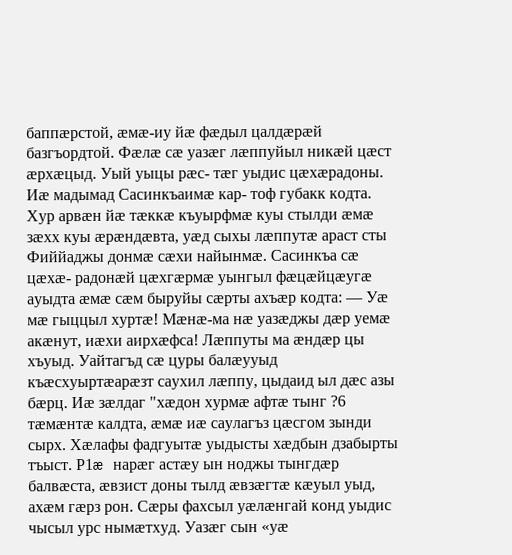баппæрстой, æмæ-иу йæ фæдыл цалдæрæй базгъордтой. Фæлæ сæ уазæг лæппуйыл никæй цæст æрхæцыд. Уый уыцы рæс- тæг уыдис цæхæрадоны. Иæ мадымад Сасинкъаимæ кар- тоф губакк кодта. Хур арвæн йæ тæккæ къуырфмæ куы стылди æмæ зæхх куы æрæндæвта, уæд сыхы лæппутæ араст сты Фиййаджы донмæ сæхи найынмæ. Сасинкъа сæ цæхæ- радонæй цæхгæрмæ уынгыл фæцæйцæугæ ауыдта æмæ сæм быруйы сæрты ахъæр кодта: — Уæ мæ гыццыл хуртæ! Мæнæ-ма нæ уазæджы дæр уемæ акæнут, иæхи аирхæфса! Лæппуты ма æндæр цы хъуыд. Уайтагъд сæ цуры балæууыд къæсхуыртæарæзт саухил лæппу, цыдаид ыл дæс азы бæрц. Иæ зæлдаг "хæдон хурмæ афтæ тынг ?6
тæмæнтæ калдта, æмæ иæ саулагъз цæсгом зынди сырх. Хæлафы фадгуытæ уыдысты хæдбын дзабырты тъыст. Р1æ нарæг астæу ын ноджы тынгдæр балвæста, æвзист доны тылд æвзæгтæ кæуыл уыд, ахæм гæрз рон. Сæры фахсыл уæлæнгай конд уыдис чысыл урс нымæтхуд. Уазæг сын «уæ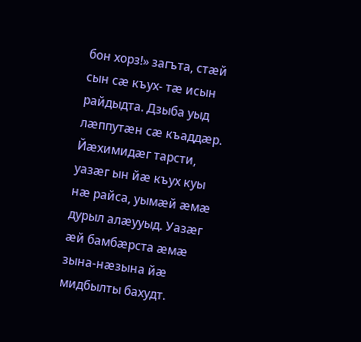бон хорз!» загъта, стæй сын сæ къух- тæ исын райдыдта. Дзыба уыд лæппутæн сæ къаддæр. Йæхимидæг тарсти, уазæг ын йæ къух куы нæ райса, уымæй æмæ дурыл алæууыд. Уазæг æй бамбæрста æмæ зына-нæзына йæ мидбылты бахудт.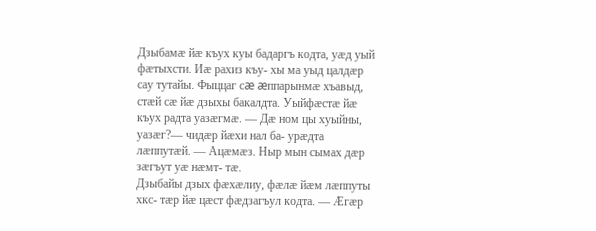Дзыбамæ йæ къух куы бадаргъ кодта, уæд уый фæтыхсти. Иæ рахиз къу- хы ма уыд цалдæр сау тутайы. Фыццаг сæ æппарынмæ хъавыд, стæй сæ йæ дзыхы бакалдта. Уыйфæстæ йæ къух радта уазæгмæ. — Дæ ном цы хуыйны, уазæг?— чидæр йæхи нал ба- урæдта лæппутæй. — Ацæмæз. Ныр мын сымах дæр зæгъут уæ нæмт- тæ.
Дзыбайы дзых фæхæлиу, фæлæ йæм лæппуты хкс- тæр йæ цæст фæдзагъул кодта. — Æгæр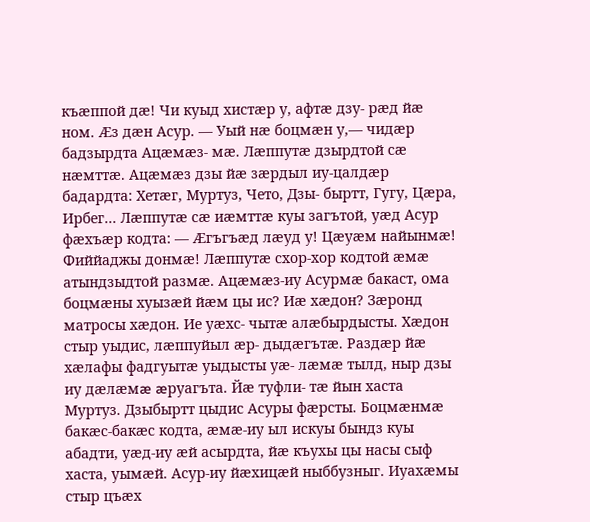къæппой дæ! Чи куыд хистæр у, афтæ дзу- рæд йæ ном. Æз дæн Асур. — Уый нæ боцмæн у,— чидæр бадзырдта Ацæмæз- мæ. Лæппутæ дзырдтой сæ нæмттæ. Ацæмæз дзы йæ зæрдыл иу-цалдæр бадардта: Хетæг, Муртуз, Чето, Дзы- быртт, Гугу, Цæра, Ирбег... Лæппутæ сæ иæмттæ куы загътой, уæд Асур фæхъæр кодта: — Æгъгъæд лæуд у! Цæуæм найынмæ! Фиййаджы донмæ! Лæппутæ схор-хор кодтой æмæ атындзыдтой размæ. Ацæмæз-иу Асурмæ бакаст, ома боцмæны хуызæй йæм цы ис? Иæ хæдон? Зæронд матросы хæдон. Ие уæхс- чытæ алæбырдысты. Хæдон стыр уыдис, лæппуйыл æр- дыдæгътæ. Раздæр йæ хæлафы фадгуытæ уыдысты уæ- лæмæ тылд, ныр дзы иу дæлæмæ æруагъта. Йæ туфли- тæ йын хаста Муртуз. Дзыбыртт цыдис Асуры фæрсты. Боцмæнмæ бакæс-бакæс кодта, æмæ-иу ыл искуы бындз куы абадти, уæд-иу æй асырдта, йæ къухы цы насы сыф хаста, уымæй. Асур-иу йæхицæй ныббузныг. Иуахæмы стыр цъæх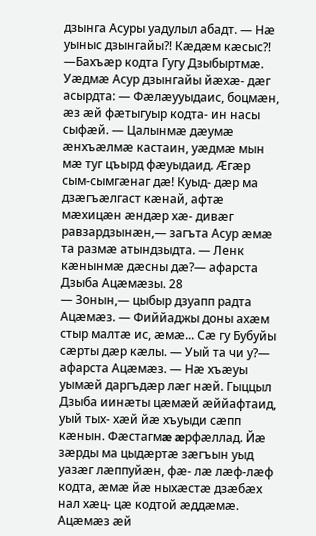дзынга Асуры уадулыл абадт. — Нæ уыныс дзынгайы?! Кæдæм кæсыс?! —Бахъæр кодта Гугу Дзыбыртмæ. Уæдмæ Асур дзынгайы йæхæ- дæг асырдта: — Фæлæууыдаис, боцмæн, æз æй фæтыгуыр кодта- ин насы сыфæй. — Цалынмæ дæумæ æнхъæлмæ кастаин, уæдмæ мын мæ туг цъырд фæуыдаид. Æгæр сым-сымгæнаг дæ! Куыд- дæр ма дзæгъæлгаст кæнай, афтæ мæхицæн æндæр хæ- дивæг равзардзынæн,— загъта Асур æмæ та размæ атындзыдта. — Ленк кæнынмæ дæсны дæ?— афарста Дзыба Ацæмæзы. 28
— Зонын,— цыбыр дзуапп радта Ацæмæз. — Фиййаджы доны ахæм стыр малтæ ис, æмæ... Сæ гу Бубуйы сæрты дæр кæлы. — Уый та чи у?— афарста Ацæмæз. — Нæ хъæуы уымæй даргъдæр лæг нæй. Гыццыл Дзыба иинæты цæмæй æййафтаид, уый тых- хæй йæ хъуыди сæпп кæнын. Фæстагмæ æрфæллад. Йæ зæрды ма цыдæртæ зæгъын уыд уазæг лæппуйæн, фæ- лæ лæф-лæф кодта, æмæ йæ ныхæстæ дзæбæх нал хæц- цæ кодтой æддæмæ. Ацæмæз æй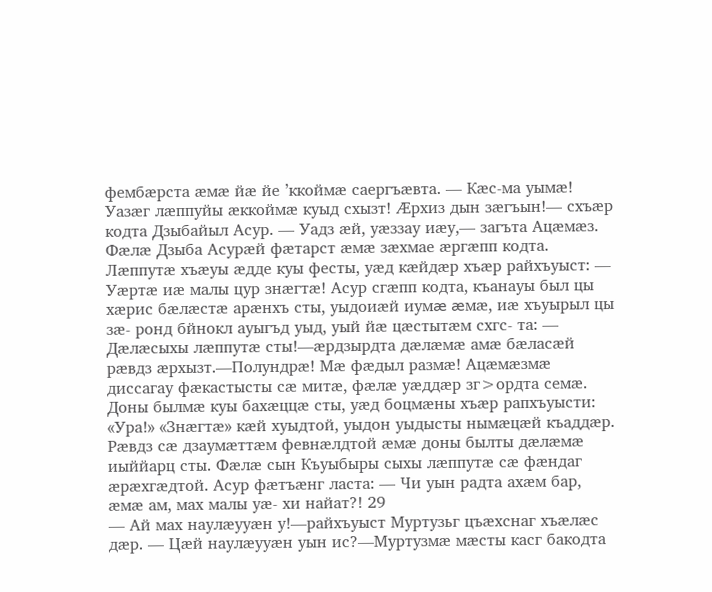фембæрста æмæ йæ йе ’ккоймæ саергъæвта. — Кæс-ма уымæ! Уазæг лæппуйы æккоймæ куыд схызт! Æрхиз дын зæгъын!— схъæр кодта Дзыбайыл Асур. — Уадз æй, уæззау иæу,— загъта Ацæмæз. Фæлæ Дзыба Асурæй фæтарст æмæ зæхмае æргæпп кодта. Лæппутæ хъæуы æдде куы фесты, уæд кæйдæр хъæр райхъуыст: — Уæртæ иæ малы цур знæгтæ! Асур сгæпп кодта, къанауы был цы хæрис бæлæстæ арæнхъ сты, уыдоиæй иумæ æмæ, иæ хъуырыл цы зæ- ронд бйнокл ауыгъд уыд, уый йæ цæстытæм схгс- та: — Дæлæсыхы лæппутæ сты!—æрдзырдта дæлæмæ амæ бæласæй рæвдз æрхызт.—Полундрæ! Мæ фæдыл размæ! Ацæмæзмæ диссагау фæкастысты сæ митæ, фæлæ уæддæр зг>ордта семæ. Доны былмæ куы бахæццæ сты, уæд боцмæны хъæр рапхъуысти: «Ура!» «Знæгтæ» кæй хуыдтой, уыдон уыдысты нымæцæй къаддæр. Рæвдз сæ дзаумæттæм февнæлдтой æмæ доны былты дæлæмæ иыййарц сты. Фæлæ сын Къуыбыры сыхы лæппутæ сæ фæндаг æрæхгæдтой. Асур фæтъæнг ласта: — Чи уын радта ахæм бар, æмæ ам, мах малы уæ- хи найат?! 29
— Ай мах наулæууæн у!—райхъуыст Муртузьг цъæхснаг хъæлæс дæр. — Цæй наулæууæн уын ис?—Муртузмæ мæсты касг бакодта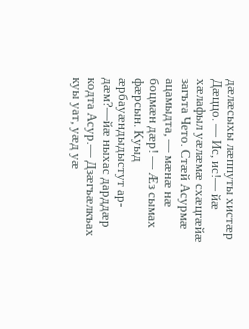дæлæсыхы лæппуты хистæр Дæццо. — Ис, ис!— йæ хæлафыл уæлæмæ схæцгæйæ загъта Чето. Стæй Асурмæ ацамыдта, — мæнæ нæ боцмæн дæр! — Æз сымах фæрсын. Куыд æрбауæндыдыстут ар- дæм?—йæ ныхас дарддæр кодта Асур.— Дзæгъæлкъах куы уат, уæд уæ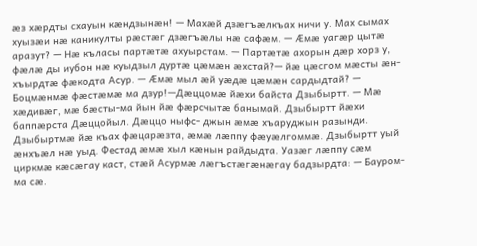æз хæрдты схауын кæндзынæн! — Махæй дзæгъæлкъах ничи у. Мах сымах хуызæи нæ каникулты рæстæг дзæгъæлы нæ сафæм. — Æмæ уагæр цытæ аразут? — Нæ къласы партæтæ ахуырстам. — Партæтæ ахорын дæр хорз у, фæлæ ды иубон нæ куыдзыл дуртæ цæмæн æхстай?— йæ цæсгом мæсты æн- хъырдтæ фæкодта Асур. — Æмæ мыл æй уæдæ цæмæн сардыдтай? — Боцмæнмæ фæстæмæ ма дзур!—Дæццомæ йæхи байста Дзыбыртт. — Мæ хæдивæг, мæ бæсты-ма йын йæ фæрсчытæ банымай. Дзыбыртт йæхи баппæрста Дæццойыл. Дæццо ныфс- джын æмæ хъаруджын разынди. Дзыбыртмæ йæ къах фæцарæзта, æмæ лæппу фæуæлгоммæ. Дзыбыртт уый æнхъæл нæ уыд. Фестад æмæ хыл кæнын райдыдта. Уазæг лæппу сæм циркмæ кæсæгау каст, стæй Асурмæ лæгъстæгæнæгау бадзырдта: — Бауром-ма сæ.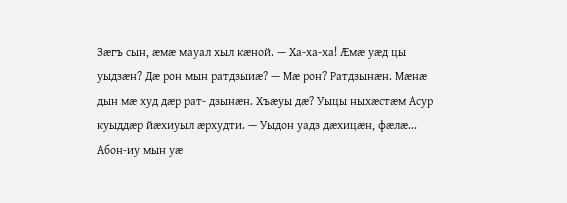Зæгъ сын, æмæ мауал хыл кæной. — Ха-ха-ха! Æмæ уæд цы уыдзæн? Дæ рон мын ратдзыиæ? — Мæ рон? Ратдзынæн. Мæнæ дын мæ худ дæр рат- дзынæн. Хъæуы дæ? Уыцы ныхæстæм Асур куыддæр йæхиуыл æрхудти. — Уыдон уадз дæхицæн, фæлæ... Абон-иу мын уæ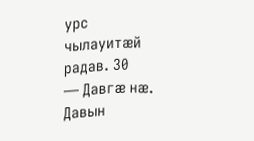урс чылауитæй радав. 30
— Давгæ нæ. Давын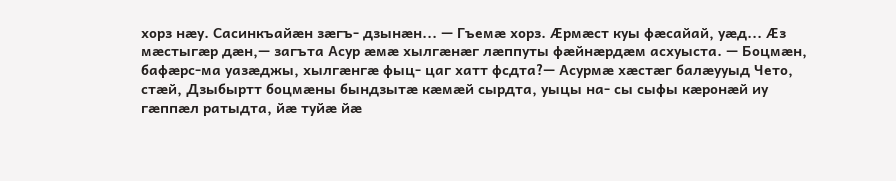хорз нæу. Сасинкъайæн зæгъ- дзынæн... — Гъемæ хорз. Æрмæст куы фæсайай, уæд... Æз мæстыгæр дæн,— загъта Асур æмæ хылгæнæг лæппуты фæйнæрдæм асхуыста. — Боцмæн, бафæрс-ма уазæджы, хылгæнгæ фыц- цаг хатт фсдта?— Асурмæ хæстæг балæууыд Чето, стæй, Дзыбыртт боцмæны бындзытæ кæмæй сырдта, уыцы на- сы сыфы кæронæй иу гæппæл ратыдта, йæ туйæ йæ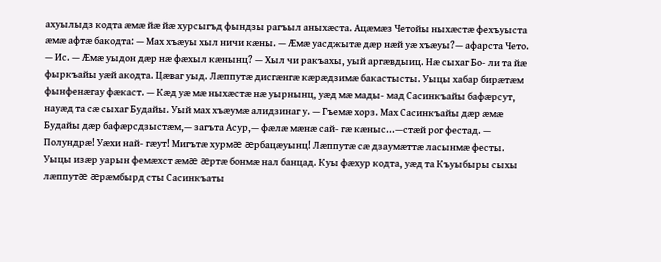ахуылыдз кодта æмæ йæ йæ хурсыгъд фындзы рагъыл аныхæста. Ацæмæз Четойы ныхæстæ фехъуыста æмæ афтæ бакодта: — Мах хъæуы хыл ничи кæны. — Æмæ уасджытæ дæр нæй уæ хъæуы?— афарста Чето. — Ис. — Æмæ уыдон дæр нæ фæхыл кæнынц? — Хыл чи ракъахы, уый аргæвдыиц. Нæ сыхаг Бо- ли та йæ фыркъайы уæй акодта. Цæваг уыд. Лæппутæ дисгæнгæ кæрæдзимæ бакастысты. Уыцы хабар бирæтæм фынфенæгау фæкаст. — Кæд уæ мæ ныхæстæ нæ уырнынц, уæд мæ мады- мад Сасинкъайы бафæрсут, науæд та сæ сыхаг Будайы. Уый мах хъæумæ алидзинаг у. — Гъемæ хорз. Мах Сасинкъайы дæр æмæ Будайы дæр бафæрсдзыстæм,— загъта Асур,— фæлæ мæнæ сай- гæ кæныс...—стæй рог фестад. — Полундрæ! Уæхи най- гæут! Мигътæ хурмæ æрбацæуынц! Лæппутæ сæ дзаумæттæ ласынмæ фесты. Уыцы изæр уарын фемæхст æмæ æртæ бонмæ нал банцад. Куы фæхур кодта, уæд та Къуыбыры сыхы лæппутæ æрæмбырд сты Сасинкъаты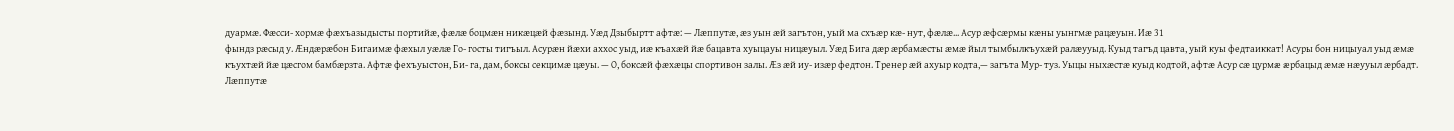дуармæ. Фæсси- хормæ фæхъазыдысты портийæ, фæлæ боцмæн никæцæй фæзынд. Уæд Дзыбыртт афтæ: — Лæппутæ, æз уын æй загътон, уый ма схъæр кæ- нут, фæлæ... Асур æфсæрмы кæны уынгмæ рацæуын. Иæ 31
фындз рæсыд у. Æндæрæбон Бигаимæ фæхыл уæлæ Го- госты тигъыл. Асурæн йæхи аххос уыд, иæ къахæй йæ бацавта хуыцауы ницæуыл. Уæд Бига дæр æрбамæсты æмæ йыл тымбылкъухæй ралæууыд. Куыд тагъд цавта, уый куы федтаиккат! Асуры бон ницыуал уыд æмæ къухтæй йæ цæсгом бамбæрзта. Афтæ фехъуыстон, Би- га, дам, боксы секцимæ цæуы. — О, боксæй фæхæцы спортивон залы. Æз æй иу- изæр федтон. Тренер æй ахуыр кодта,— загъта Мур- туз. Уыцы ныхæстæ куыд кодтой, афтæ Асур сæ цурмæ æрбацыд æмæ нæууыл æрбадт. Лæппутæ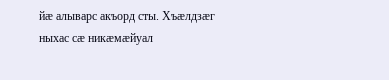йæ алыварс акъорд сты. Хъæлдзæг ныхас сæ никæмæйуал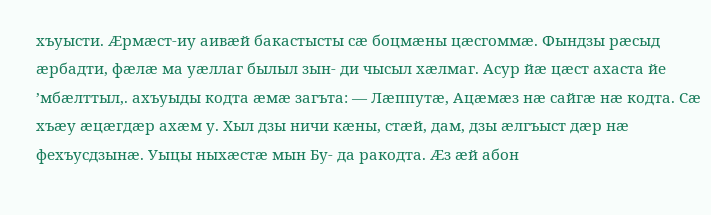хъуысти. Æрмæст-иу аивæй бакастысты сæ боцмæны цæсгоммæ. Фындзы рæсыд æрбадти, фæлæ ма уæллаг былыл зын- ди чысыл хæлмаг. Асур йæ цæст ахаста йе ’мбæлттыл,. ахъуыды кодта æмæ загъта: — Лæппутæ, Ацæмæз нæ сайгæ нæ кодта. Сæ хъæу æцæгдæр ахæм у. Хыл дзы ничи кæны, стæй, дам, дзы æлгъыст дæр нæ фехъусдзынæ. Уыцы ныхæстæ мын Бу- да ракодта. Æз æй абон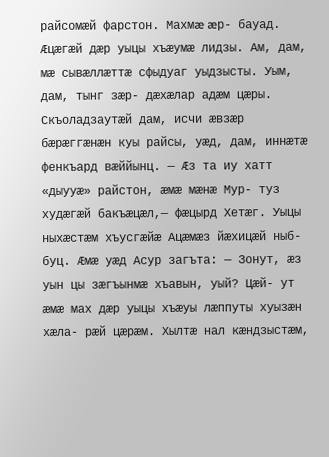райсомæй фарстон. Махмæ æр- бауад. Æцæгæй дæр уыцы хъæумæ лидзы. Ам, дам, мæ сывæллæттæ сфыдуаг уыдзысты. Уым, дам, тынг зæр- дæхæлар адæм цæры. Скъоладзаутæй дам, исчи æвзæр бæрæггæнæн куы райсы, уæд, дам, иннæтæ фенкъард вæййынц. — Æз та иу хатт «дыууæ» райстон, æмæ мæнæ Мур- туз худæгæй бакъæцæл,— фæцырд Хетæг. Уыцы ныхæстæм хъусгæйæ Ацæмæз йæхицæй ныб- буц. Æмæ уæд Асур загъта: — Зонут, æз уын цы зæгъынмæ хъавын, уый? Цæй- ут æмæ мах дæр уыцы хъæуы лæппуты хуызæн хæла- рæй цæрæм. Хылтæ нал кæндзыстæм,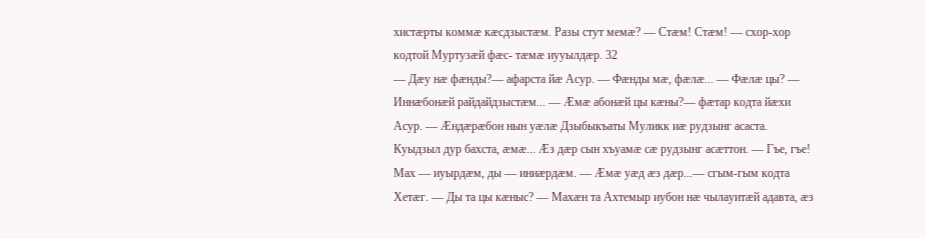хистæрты коммæ кæсдзыстæм. Разы стут мемæ? — Стæм! Стæм! — схор-хор кодтой Муртузæй фæс- тæмæ иууылдæр. 32
— Дæу нæ фæнды?— афарста йæ Асур. — Фæнды мæ, фæлæ... — Фæлæ цы? — Иннæбонæй райдайдзыстæм... — Æмæ абонæй цы кæны?— фæтар кодта йæхи Асур. — Æндæрæбон нын уæлæ Дзыбыкъаты Муликк иæ рудзынг асаста. Куыдзыл дур бахста, æмæ... Æз дæр сын хъуамæ сæ рудзынг асæттон. — Гъе, гъе! Мах — иуырдæм, ды — иниæрдæм. — Æмæ уæд æз дæр...— сгым-гым кодта Хетæг. — Ды та цы кæныс? — Махæн та Ахтемыр иубон нæ чылауитæй адавта, æз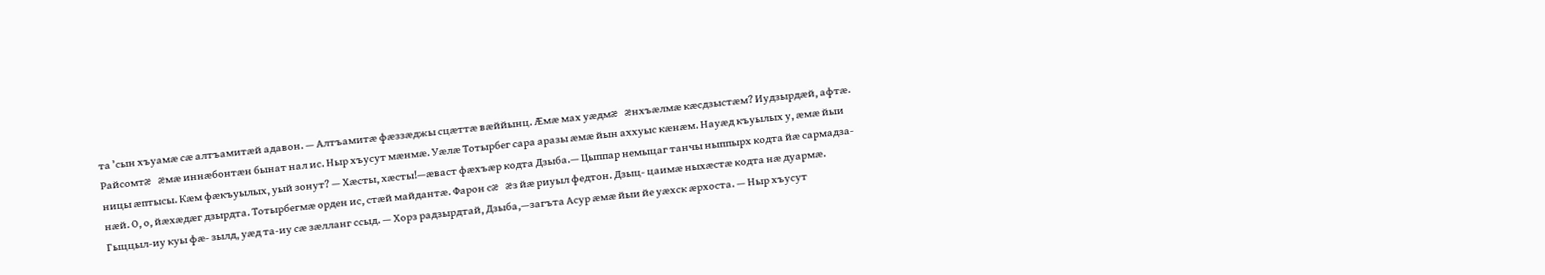та ’сын хъуамæ сæ алтъамитæй адавон. — Алтъамитæ фæззæджы сцæттæ вæййынц. Æмæ мах уæдмæ æнхъæлмæ кæсдзыстæм? Иудзырдæй, афтæ. Райсомтæ æмæ иннæбонтæн бынат нал ис. Ныр хъусут мæнмæ. Уæлæ Тотырбег сара аразы æмæ йын аххуыс кæнæм. Науæд къуылых у, æмæ йыи ницы æптысы. Кæм фæкъуылых, уый зонут? — Хæсты, хæсты!—æваст фæхъæр кодта Дзыба.— Цыппар немыцаг танчы ныппырх кодта йæ сармадза- нæй. О, о, йæхæдæг дзырдта. Тотырбегмæ орден ис, стæй майдантæ. Фарон сæ æз йæ риуыл федтон. Дзыц- цаимæ ныхæстæ кодта нæ дуармæ. Гыццыл-иу куы фæ- зылд, уæд та-иу сæ зæлланг ссыд. — Хорз радзырдтай, Дзыба,—загъта Асур æмæ йыи йе уæхск æрхоста. — Ныр хъусут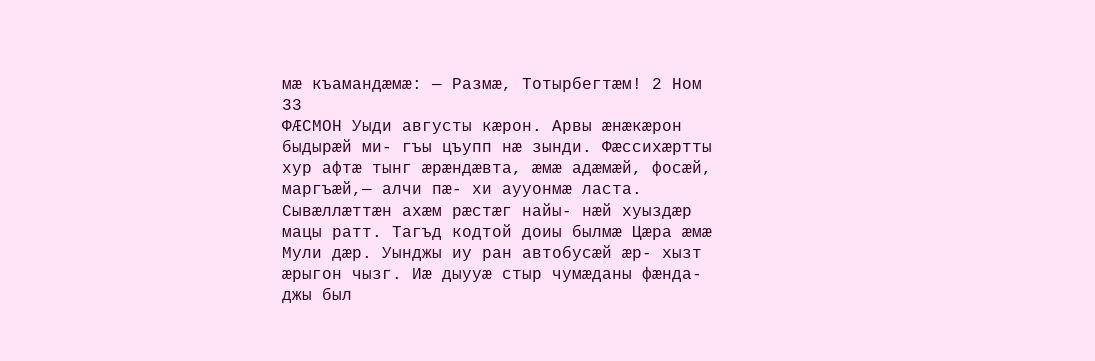мæ къамандæмæ: — Размæ, Тотырбегтæм! 2 Ном 33
ФÆСМОН Уыди августы кæрон. Арвы æнæкæрон быдырæй ми- гъы цъупп нæ зынди. Фæссихæртты хур афтæ тынг æрæндæвта, æмæ адæмæй, фосæй, маргъæй,— алчи пæ- хи аууонмæ ласта. Сывæллæттæн ахæм рæстæг найы- нæй хуыздæр мацы ратт. Тагъд кодтой доиы былмæ Цæра æмæ Мули дæр. Уынджы иу ран автобусæй æр- хызт æрыгон чызг. Иæ дыууæ стыр чумæданы фæнда- джы был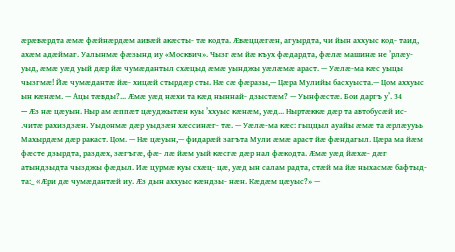æрæвæрдта æмæ фæйнæрдæм аивæй акæсты- тæ кодта. Æвæццæгæн, агуырдта, чи йын аххуыс код- таид, ахæм адæймаг. Уалынмæ фæзынд иу «Москвич». Чызг æм йæ къух фæдардта, фæлæ машинæ не ’рлæу- уыд, æмæ уæд уый дæр йæ чумæдантыл схæцыд æмæ уынджы уæлæмæ араст. — Уæлæ-ма кæс уыцы чызгмæ! Йæ чумæдантæ йæ- хицæй стырдæр сты. Нæ сæ фæразы,— Цæра Мулийы басхуыста.— Цом аххуыс ын кæнæм. — Ацы тæвды?... Æмæ уæд нæхи та кæд ныннай- дзыстæм? — Уынфæстæ. Бои даргъ у’. 34
— Æз нæ цæуын. Ныр ам æппæт цæуджытæн куы ’ххуыс кæнæм, уæд... Ныртæккæ дæр та автобусæй ис- .читæ рахиздзæн. Уыдонмæ дæр уыдзæн хæссинæг- тæ. — Уæлæ-ма кæс: гыццыл ауайы æмæ та æрлæууьь Махырдæм дæр ракаст. Цом. — Нæ цæуын,— фидарæй загъта Мули æмæ араст йæ фæндагыл. Цæра ма йæм фæсте дзырдта, раздæх, зæгъгæ, фæ- лæ йæм уый кæсгæ дæр нал фæкодта. Æмæ уæд йæхæ- дæг атындзыдта чызджы фæдыл. Иæ цурмæ куы схæц- цæ, уæд ын салам радта, стæй ма йæ ныхасмæ бафтыд- та:_ «Æри дæ чумæдантæй иу. Æз дын аххуыс кæндзы- нæн. Кæдæм цæуыс?» —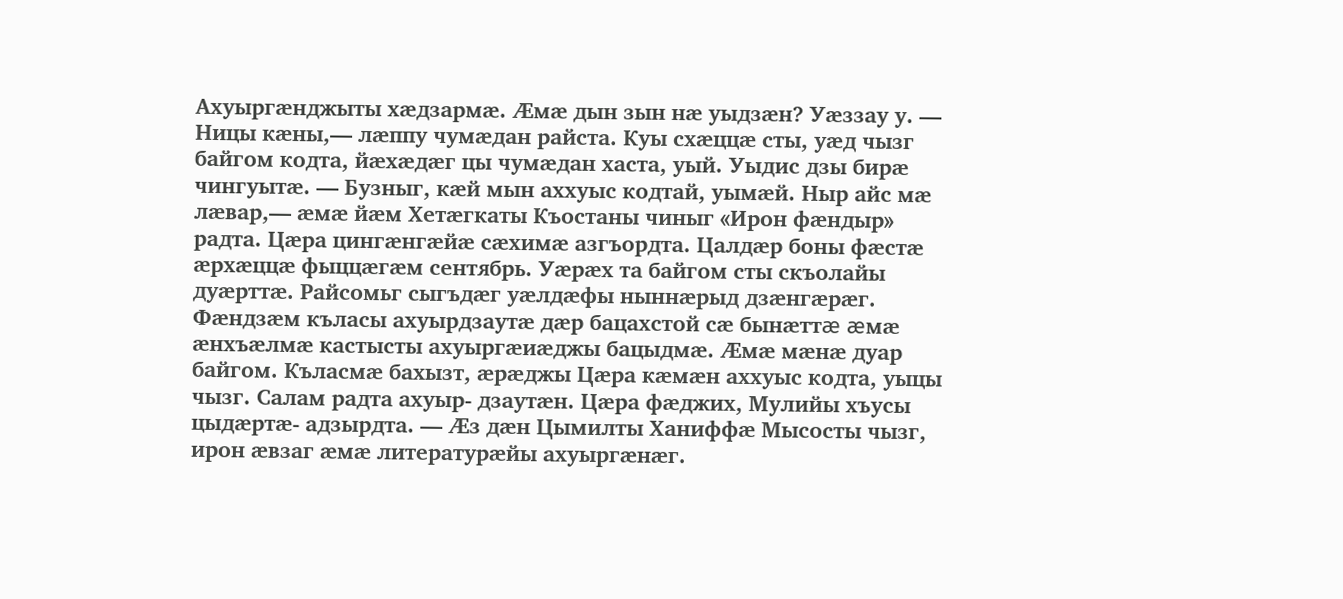Ахуыргæнджыты хæдзармæ. Æмæ дын зын нæ уыдзæн? Уæззау у. — Ницы кæны,— лæппу чумæдан райста. Куы схæццæ сты, уæд чызг байгом кодта, йæхæдæг цы чумæдан хаста, уый. Уыдис дзы бирæ чингуытæ. — Бузныг, кæй мын аххуыс кодтай, уымæй. Ныр айс мæ лæвар,— æмæ йæм Хетæгкаты Къостаны чиныг «Ирон фæндыр» радта. Цæра цингæнгæйæ сæхимæ азгъордта. Цалдæр боны фæстæ æрхæццæ фыццæгæм сентябрь. Уæрæх та байгом сты скъолайы дуæрттæ. Райсомьг сыгъдæг уæлдæфы ныннæрыд дзæнгæрæг. Фæндзæм къласы ахуырдзаутæ дæр бацахстой сæ бынæттæ æмæ æнхъæлмæ кастысты ахуыргæиæджы бацыдмæ. Æмæ мæнæ дуар байгом. Къласмæ бахызт, æрæджы Цæра кæмæн аххуыс кодта, уыцы чызг. Салам радта ахуыр- дзаутæн. Цæра фæджих, Мулийы хъусы цыдæртæ- адзырдта. — Æз дæн Цымилты Ханиффæ Мысосты чызг, ирон æвзаг æмæ литературæйы ахуыргæнæг.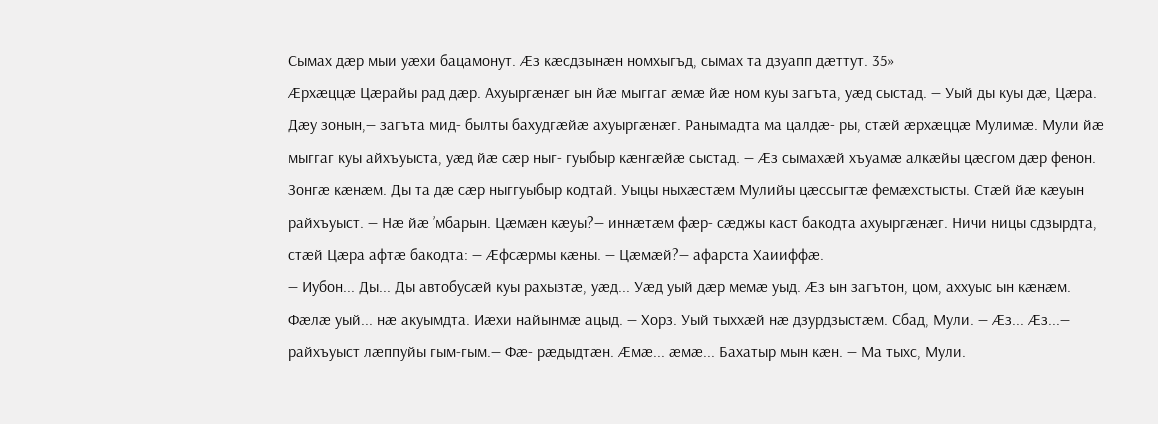Сымах дæр мыи уæхи бацамонут. Æз кæсдзынæн номхыгъд, сымах та дзуапп дæттут. 35»
Æрхæццæ Цæрайы рад дæр. Ахуыргæнæг ын йæ мыггаг æмæ йæ ном куы загъта, уæд сыстад. — Уый ды куы дæ, Цæра. Дæу зонын,— загъта мид- былты бахудгæйæ ахуыргæнæг. Ранымадта ма цалдæ- ры, стæй æрхæццæ Мулимæ. Мули йæ мыггаг куы айхъуыста, уæд йæ сæр ныг- гуыбыр кæнгæйæ сыстад. — Æз сымахæй хъуамæ алкæйы цæсгом дæр фенон. Зонгæ кæнæм. Ды та дæ сæр ныггуыбыр кодтай. Уыцы ныхæстæм Мулийы цæссыгтæ фемæхстысты. Стæй йæ кæуын райхъуыст. — Нæ йæ ’мбарын. Цæмæн кæуы?— иннæтæм фæр- сæджы каст бакодта ахуыргæнæг. Ничи ницы сдзырдта, стæй Цæра афтæ бакодта: — Æфсæрмы кæны. — Цæмæй?— афарста Хаииффæ.
— Иубон... Ды... Ды автобусæй куы рахызтæ, уæд... Уæд уый дæр мемæ уыд. Æз ын загътон, цом, аххуыс ын кæнæм. Фæлæ уый... нæ акуымдта. Иæхи найынмæ ацыд. — Хорз. Уый тыххæй нæ дзурдзыстæм. Сбад, Мули. — Æз... Æз...— райхъуыст лæппуйы гым-гым.— Фæ- рæдыдтæн. Æмæ... æмæ... Бахатыр мын кæн. — Ма тыхс, Мули.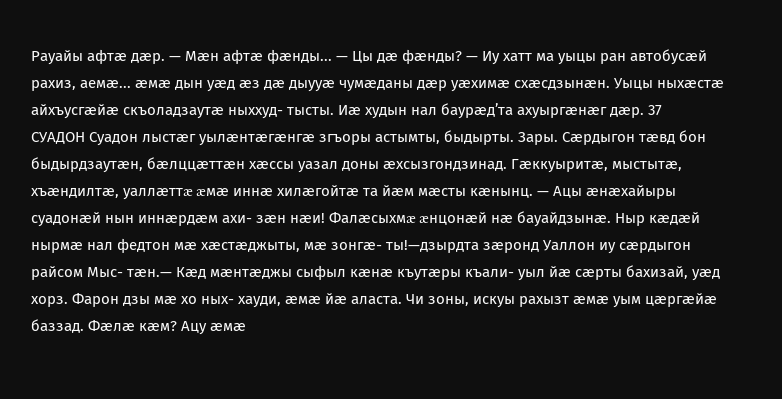Рауайы афтæ дæр. — Мæн афтæ фæнды... — Цы дæ фæнды? — Иу хатт ма уыцы ран автобусæй рахиз, аемæ... æмæ дын уæд æз дæ дыууæ чумæданы дæр уæхимæ схæсдзынæн. Уыцы ныхæстæ айхъусгæйæ скъоладзаутæ ныххуд- тысты. Иæ худын нал баурæд’та ахуыргæнæг дæр. 37
СУАДОН Суадон лыстæг уылæнтæгæнгæ згъоры астымты, быдырты. Зары. Сæрдыгон тæвд бон быдырдзаутæн, бæлццæттæн хæссы уазал доны æхсызгондзинад. Гæккуыритæ, мыстытæ, хъæндилтæ, уаллæттæ æмæ иннæ хилæгойтæ та йæм мæсты кæнынц. — Ацы æнæхайыры суадонæй нын иннæрдæм ахи- зæн нæи! Фалæсыхмæ æнцонæй нæ бауайдзынæ. Ныр кæдæй нырмæ нал федтон мæ хæстæджыты, мæ зонгæ- ты!—дзырдта зæронд Уаллон иу сæрдыгон райсом Мыс- тæн.— Кæд мæнтæджы сыфыл кæнæ къутæры къали- уыл йæ сæрты бахизай, уæд хорз. Фарон дзы мæ хо ных- хауди, æмæ йæ аласта. Чи зоны, искуы рахызт æмæ уым цæргæйæ баззад. Фæлæ кæм? Ацу æмæ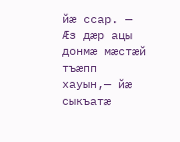йæ ссар. — Æз дæр ацы донмæ мæстæй тъæпп хауын,— йæ сыкъатæ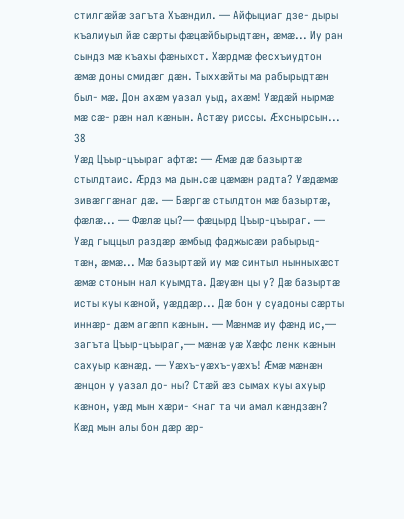стилгæйæ загъта Хъæндил. — Айфыциаг дзе- дыры къалиуыл йæ сæрты фæцæйбырыдтæн, æмæ... Иу ран сындз мæ къахы фæныхст. Хæрдмæ фесхъиудтон æмæ доны смидæг дæн. Тыххæйты ма рабырыдтæн был- мæ. Дон ахæм уазал уыд, ахæм! Уæдæй нырмæ мæ сæ- рæн нал кæнын. Астæу риссы. Æхснырсын... 38
Уæд Цъыр-цъыраг афтæ: — Æмæ дæ базыртæ стылдтаис. Æрдз ма дын.сæ цæмæн радта? Уæдæмæ зивæггæнаг дæ. — Бæргæ стылдтон мæ базыртæ, фæлæ... — Фæлæ цы?— фæцырд Цъыр-цъыраг. — Уæд гыццыл раздæр æмбыд фаджысæи рабырыд- тæн, æмæ... Мæ базыртæй иу мæ синтыл нынныхæст æмæ стонын нал куымдта. Дæуæн цы у? Дæ базыртæ исты куы кæной, уæддæр... Дæ бон у суадоны сæрты иннæр- дæм агæпп кæнын. — Мæнмæ иу фæнд ис,— загъта Цъыр-цъыраг,— мæнæ уæ Хæфс ленк кæнын сахуыр кæнæд. — Уæхъ-уæхъ-уæхъ! Æмæ мæнæн æнцон у уазал до- ны? Стæй æз сымах куы ахуыр кæнон, уæд мын хæри- <наг та чи амал кæндзæн? Кæд мын алы бон дæр æр-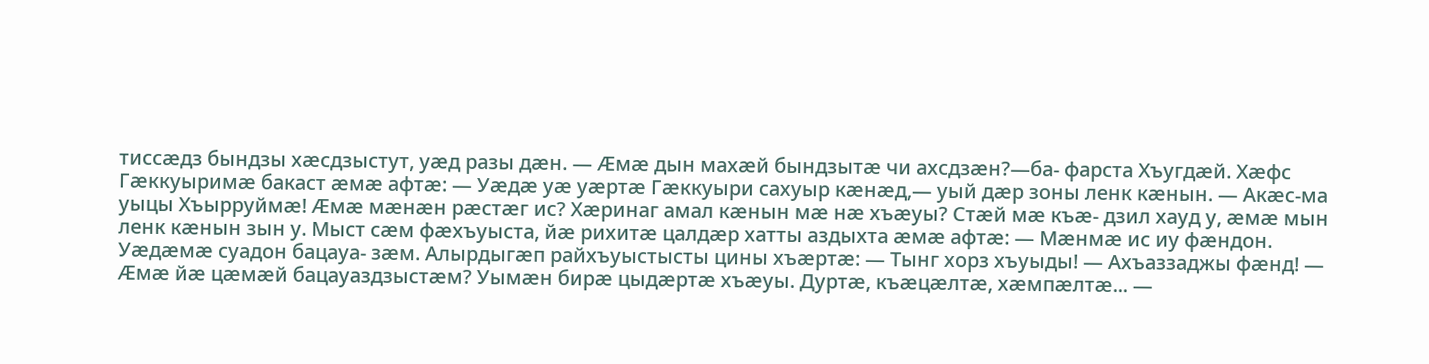тиссæдз бындзы хæсдзыстут, уæд разы дæн. — Æмæ дын махæй бындзытæ чи ахсдзæн?—ба- фарста Хъугдæй. Хæфс Гæккуыримæ бакаст æмæ афтæ: — Уæдæ уæ уæртæ Гæккуыри сахуыр кæнæд,— уый дæр зоны ленк кæнын. — Акæс-ма уыцы Хъырруймæ! Æмæ мæнæн рæстæг ис? Хæринаг амал кæнын мæ нæ хъæуы? Стæй мæ къæ- дзил хауд у, æмæ мын ленк кæнын зын у. Мыст сæм фæхъуыста, йæ рихитæ цалдæр хатты аздыхта æмæ афтæ: — Мæнмæ ис иу фæндон. Уæдæмæ суадон бацауа- зæм. Алырдыгæп райхъуыстысты цины хъæртæ: — Тынг хорз хъуыды! — Ахъаззаджы фæнд! — Æмæ йæ цæмæй бацауаздзыстæм? Уымæн бирæ цыдæртæ хъæуы. Дуртæ, къæцæлтæ, хæмпæлтæ... —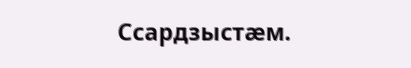Ссардзыстæм.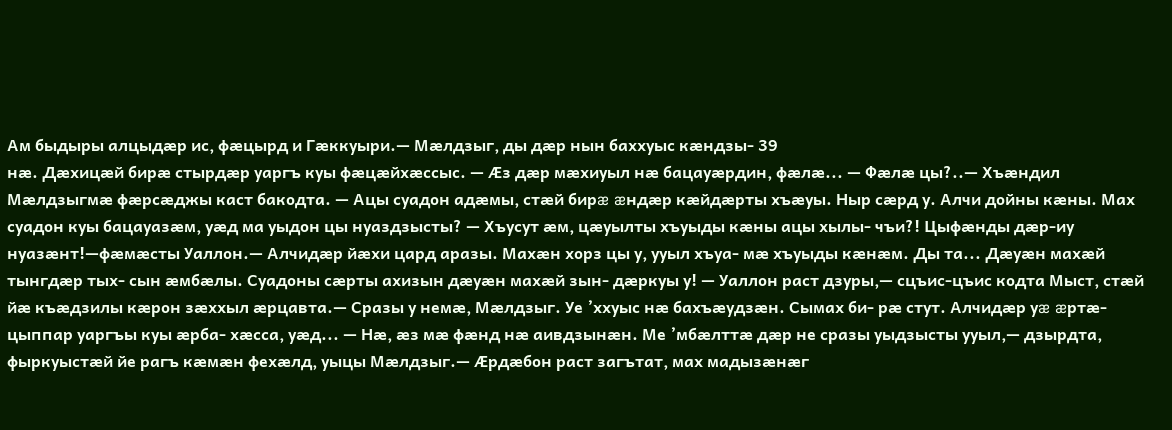Ам быдыры алцыдæр ис, фæцырд и Гæккуыри.— Мæлдзыг, ды дæр нын баххуыс кæндзы- 39
нæ. Дæхицæй бирæ стырдæр уаргъ куы фæцæйхæссыс. — Æз дæр мæхиуыл нæ бацауæрдин, фæлæ... — Фæлæ цы?..— Хъæндил Мæлдзыгмæ фæрсæджы каст бакодта. — Ацы суадон адæмы, стæй бирæ æндæр кæйдæрты хъæуы. Ныр сæрд у. Алчи дойны кæны. Мах суадон куы бацауазæм, уæд ма уыдон цы нуаздзысты? — Хъусут æм, цæуылты хъуыды кæны ацы хылы- чъи?! Цыфæнды дæр-иу нуазæнт!—фæмæсты Уаллон.— Алчидæр йæхи цард аразы. Махæн хорз цы у, ууыл хъуа- мæ хъуыды кæнæм. Ды та... Дæуæн махæй тынгдæр тых- сын æмбæлы. Суадоны сæрты ахизын дæуæн махæй зын- дæркуы у! — Уаллон раст дзуры,— сцъис-цъис кодта Мыст, стæй йæ къæдзилы кæрон зæххыл æрцавта.— Сразы у немæ, Мæлдзыг. Уе ’ххуыс нæ бахъæудзæн. Сымах би- рæ стут. Алчидæр уæ æртæ-цыппар уаргъы куы æрба- хæсса, уæд... — Нæ, æз мæ фæнд нæ аивдзынæн. Ме ’мбæлттæ дæр не сразы уыдзысты ууыл,— дзырдта, фыркуыстæй йе рагъ кæмæн фехæлд, уыцы Мæлдзыг.— Æрдæбон раст загътат, мах мадызæнæг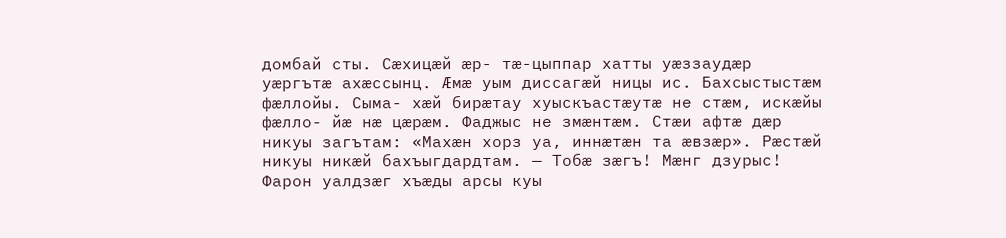домбай сты. Сæхицæй æр- тæ-цыппар хатты уæззаудæр уæргътæ ахæссынц. Æмæ уым диссагæй ницы ис. Бахсыстыстæм фæллойы. Сыма- хæй бирæтау хуыскъастæутæ не стæм, искæйы фæлло- йæ нæ цæрæм. Фаджыс не змæнтæм. Стæи афтæ дæр никуы загътам: «Махæн хорз уа, иннæтæн та æвзæр». Рæстæй никуы никæй бахъыгдардтам. — Тобæ зæгъ! Мæнг дзурыс! Фарон уалдзæг хъæды арсы куы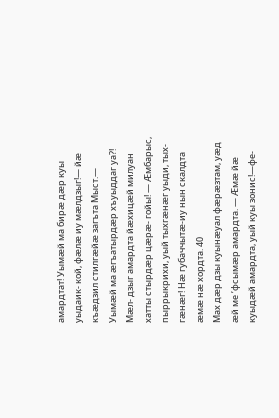амардтат! Уымæй ма бирæ дæр куы уыдаик- кой, фæлæ иу мæлдзыг!— йæ къæдзил стилгæйæ загъта Мыст.— Уымæй ма æгъатырдæр хъуыддаг уа?! Мæл- дзыг амардта йæхицæй милуан хатты стырдæр цæрæ- гойы! — Æмбарыс, пыррыкрихи, уый тыхгæнæг уыди, тых- гæнæг! Нæ губаччытæ-иу нын скалдта æмæ нæ хордта. 40
Мах дæр дзы куынæуал фæрæзтам, уæд æй ме ’фсымæр амардта. — Æмæ йæ куыдæй амардта, уый куы зонис!—фе-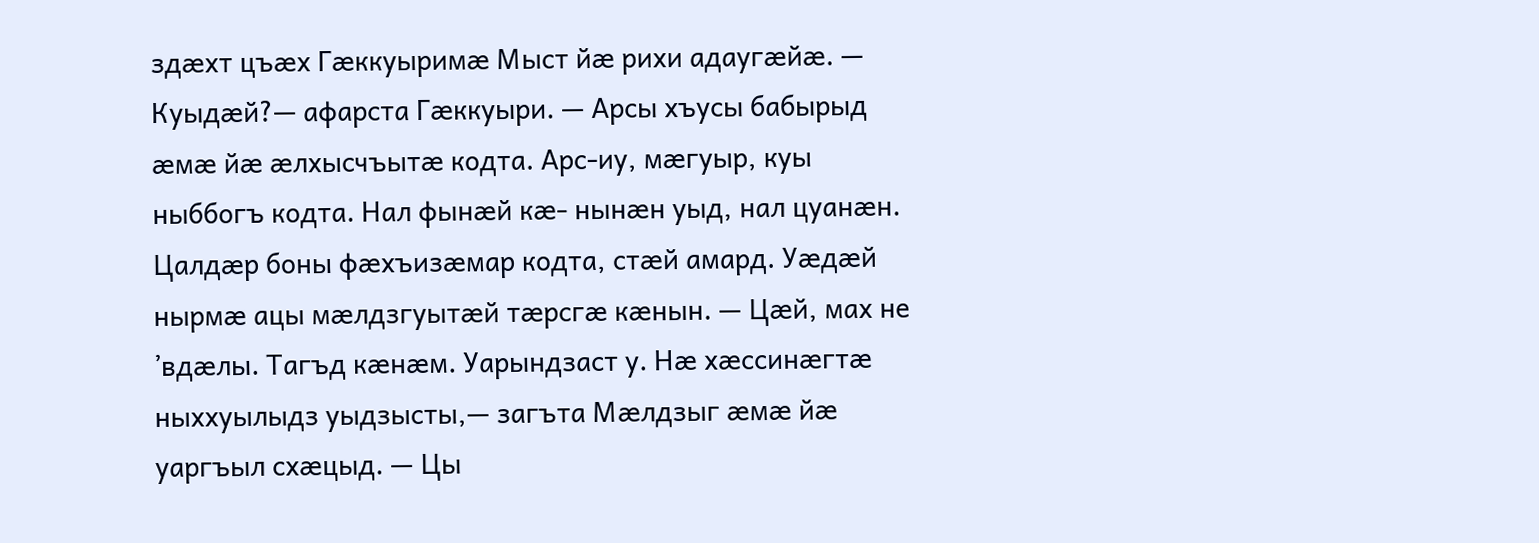здæхт цъæх Гæккуыримæ Мыст йæ рихи адаугæйæ. — Куыдæй?— афарста Гæккуыри. — Арсы хъусы бабырыд æмæ йæ æлхысчъытæ кодта. Арс-иу, мæгуыр, куы ныббогъ кодта. Нал фынæй кæ- нынæн уыд, нал цуанæн. Цалдæр боны фæхъизæмар кодта, стæй амард. Уæдæй нырмæ ацы мæлдзгуытæй тæрсгæ кæнын. — Цæй, мах не ’вдæлы. Тагъд кæнæм. Уарындзаст у. Нæ хæссинæгтæ ныххуылыдз уыдзысты,— загъта Мæлдзыг æмæ йæ уаргъыл схæцыд. — Цы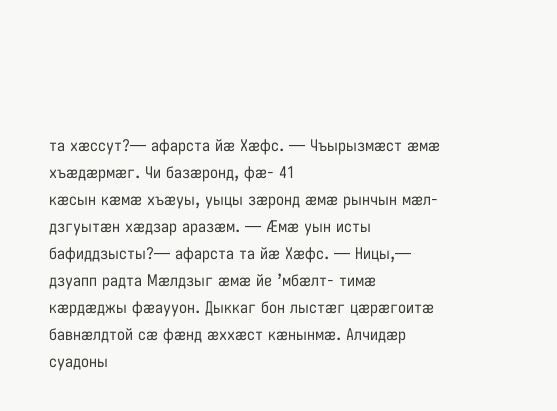та хæссут?— афарста йæ Хæфс. — Чъырызмæст æмæ хъæдæрмæг. Чи базæронд, фæ- 41
кæсын кæмæ хъæуы, уыцы зæронд æмæ рынчын мæл- дзгуытæн хæдзар аразæм. — Æмæ уын исты бафиддзысты?— афарста та йæ Хæфс. — Ницы,— дзуапп радта Мæлдзыг æмæ йе ’мбæлт- тимæ кæрдæджы фæаууон. Дыккаг бон лыстæг цæрæгоитæ бавнæлдтой сæ фæнд æххæст кæнынмæ. Алчидæр суадоны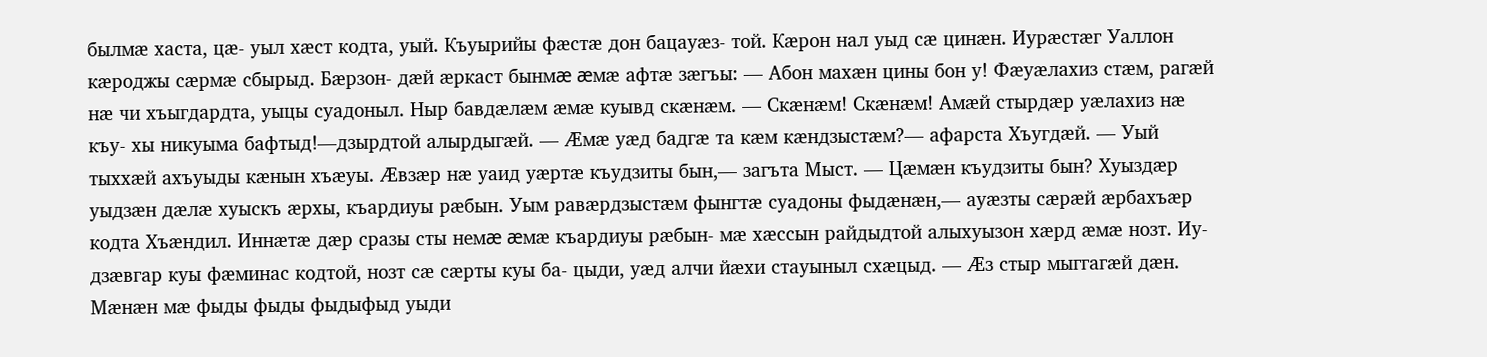былмæ хаста, цæ- уыл хæст кодта, уый. Къуырийы фæстæ дон бацауæз- той. Кæрон нал уыд сæ цинæн. Иурæстæг Уаллон кæроджы сæрмæ сбырыд. Бæрзон- дæй æркаст бынмæ æмæ афтæ зæгъы: — Абон махæн цины бон у! Фæуæлахиз стæм, рагæй нæ чи хъыгдардта, уыцы суадоныл. Ныр бавдæлæм æмæ куывд скæнæм. — Скæнæм! Скæнæм! Амæй стырдæр уæлахиз нæ къу- хы никуыма бафтыд!—дзырдтой алырдыгæй. — Æмæ уæд бадгæ та кæм кæндзыстæм?— афарста Хъугдæй. — Уый тыххæй ахъуыды кæнын хъæуы. Æвзæр нæ уаид уæртæ къудзиты бын,— загъта Мыст. — Цæмæн къудзиты бын? Хуыздæр уыдзæн дæлæ хуыскъ æрхы, къардиуы рæбын. Уым равæрдзыстæм фынгтæ суадоны фыдæнæн,— ауæзты сæрæй æрбахъæр кодта Хъæндил. Иннæтæ дæр сразы сты немæ æмæ къардиуы рæбын- мæ хæссын райдыдтой алыхуызон хæрд æмæ нозт. Иу- дзæвгар куы фæминас кодтой, нозт сæ сæрты куы ба- цыди, уæд алчи йæхи стауыныл схæцыд. — Æз стыр мыггагæй дæн. Мæнæн мæ фыды фыды фыдыфыд уыди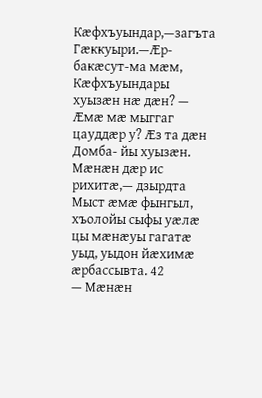Кæфхъуындар,—загъта Гæккуыри.—Æр- бакæсут-ма мæм, Кæфхъуындары хуызæн нæ дæн? — Æмæ мæ мыггаг цауддæр у? Æз та дæн Домба- йы хуызæн. Мæнæн дæр ис рихитæ,— дзырдта Мыст æмæ фынгыл, хъолойы сыфы уæлæ цы мæнæуы гагатæ уыд, уыдон йæхимæ æрбассывта. 42
— Мæнæн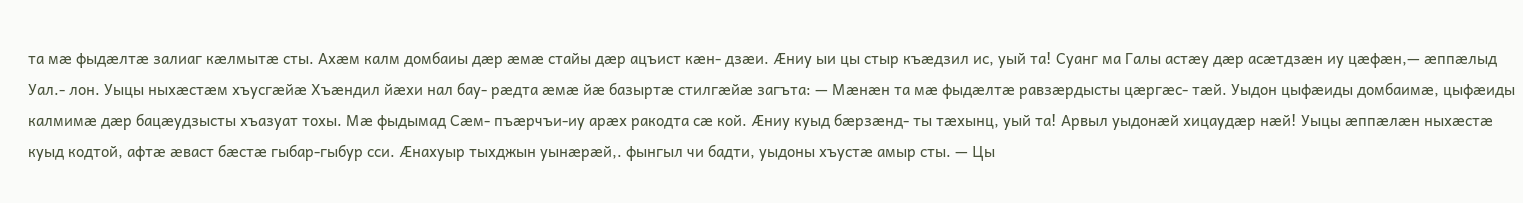та мæ фыдæлтæ залиаг кæлмытæ сты. Ахæм калм домбаиы дæр æмæ стайы дæр ацъист кæн- дзæи. Æниу ыи цы стыр къæдзил ис, уый та! Суанг ма Галы астæу дæр асæтдзæн иу цæфæн,— æппæлыд Уал.- лон. Уыцы ныхæстæм хъусгæйæ Хъæндил йæхи нал бау- рæдта æмæ йæ базыртæ стилгæйæ загъта: — Мæнæн та мæ фыдæлтæ равзæрдысты цæргæс- тæй. Уыдон цыфæиды домбаимæ, цыфæиды калмимæ дæр бацæудзысты хъазуат тохы. Мæ фыдымад Сæм- пъæрчъи-иу арæх ракодта сæ кой. Æниу куыд бæрзæнд- ты тæхынц, уый та! Арвыл уыдонæй хицаудæр нæй! Уыцы æппæлæн ныхæстæ куыд кодтой, афтæ æваст бæстæ гыбар-гыбур сси. Æнахуыр тыхджын уынæрæй,. фынгыл чи бадти, уыдоны хъустæ амыр сты. — Цы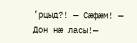’рцыд?! — Сæфæм! — Дон нæ ласы!—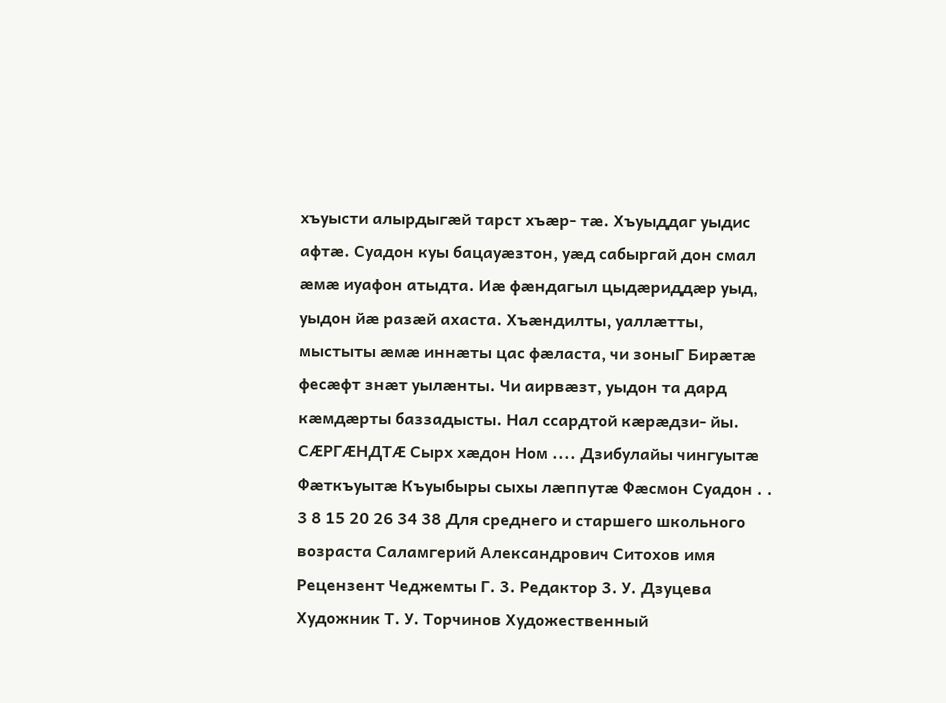хъуысти алырдыгæй тарст хъæр- тæ. Хъуыддаг уыдис афтæ. Суадон куы бацауæзтон, уæд сабыргай дон смал æмæ иуафон атыдта. Иæ фæндагыл цыдæриддæр уыд, уыдон йæ разæй ахаста. Хъæндилты, уаллæтты, мыстыты æмæ иннæты цас фæласта, чи зоныГ Бирæтæ фесæфт знæт уылæнты. Чи аирвæзт, уыдон та дард кæмдæрты баззадысты. Нал ссардтой кæрæдзи- йы.
СÆРГÆНДТÆ Сырх хæдон Ном .... Дзибулайы чингуытæ Фæткъуытæ Къуыбыры сыхы лæппутæ Фæсмон Суадон . . 3 8 15 20 26 34 38 Для среднего и старшего школьного возраста Саламгерий Александрович Ситохов имя Рецензент Чеджемты Г. 3. Редактор 3. У. Дзуцева Художник Т. У. Торчинов Художественный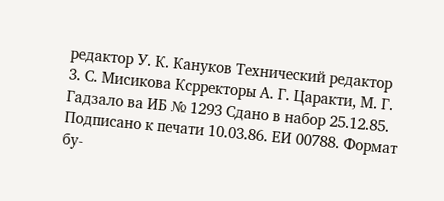редактор У. К. Кануков Технический редактор 3. С. Мисикова Ксрректоры А. Г. Царакти, М. Г. Гадзало ва ИБ № 1293 Сдано в набор 25.12.85. Подписано к печати 10.03.86. ЕИ 00788. Формат бу-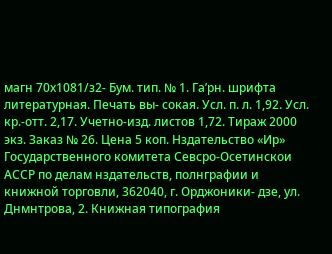магн 70х1081/з2- Бум. тип. № 1. Га’рн. шрифта литературная. Печать вы- сокая. Усл. п. л. 1,92. Усл. кр.-отт. 2,17. Учетно-изд. листов 1,72. Тираж 2000 экз. Заказ № 26. Цена 5 коп. Нздательство «Ир» Государственного комитета Севсро-Осетинскои АССР по делам нздательств, полнграфии и книжной торговли, 362040, г. Орджоники- дзе, ул. Днмнтрова, 2. Книжная типография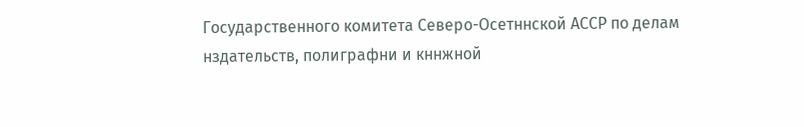Государственного комитета Северо-Осетннской АССР по делам нздательств, полиграфни и кннжной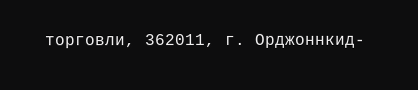торговли, 362011, г. Орджоннкид-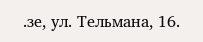.зе, ул. Тельмана, 16.